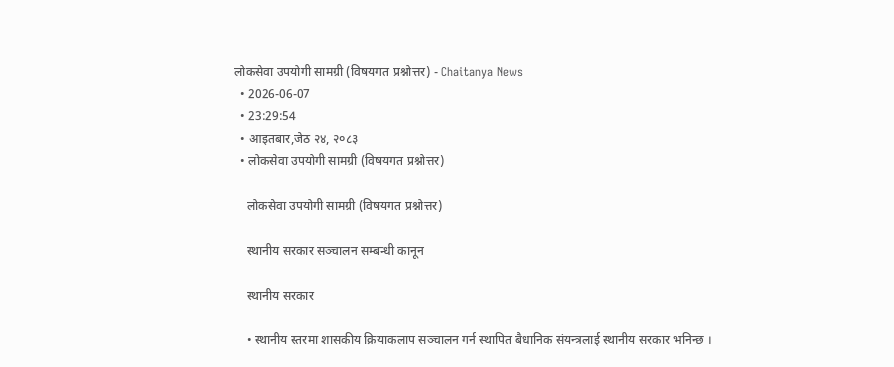लोकसेवा उपयोगी सामग्री (विषयगत प्रश्नोत्तर) - Chaitanya News
  • 2026-06-07
  • 23:29:54
  • आइतबार,जेठ २४, २०८३
  • लोकसेवा उपयोगी सामग्री (विषयगत प्रश्नोत्तर)

    लोकसेवा उपयोगी सामग्री (विषयगत प्रश्नोत्तर)

    स्थानीय सरकार सञ्चालन सम्बन्धी कानून

    स्थानीय सरकार

    • स्थानीय स्तरमा शासकीय क्रियाकलाप सञ्चालन गर्न स्थापित बैधानिक संयन्त्रलाई स्थानीय सरकार भनिन्छ ।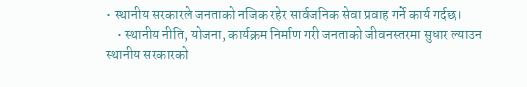• स्थानीय सरकारले जनताको नजिक रहेर सार्वजनिक सेवा प्रवाह गर्ने कार्य गर्दछ।
    • स्थानीय नीति, योजना, कार्यक्रम निर्माण गरी जनताको जीवनस्तरमा सुधार ल्याउन स्थानीय सरकारको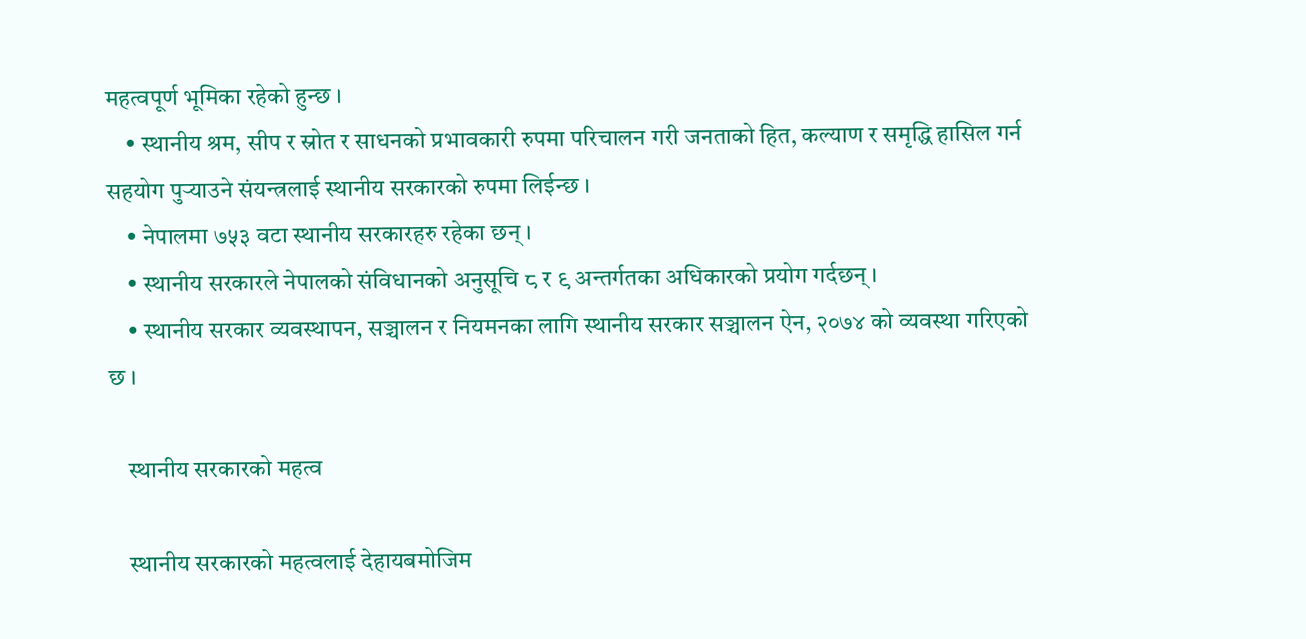महत्वपूर्ण भूमिका रहेको हुन्छ ।
    • स्थानीय श्रम, सीप र स्रोत र साधनको प्रभावकारी रुपमा परिचालन गरी जनताको हित, कल्याण र समृद्धि हासिल गर्न सहयोग पुर्‍याउने संयन्त्रलाई स्थानीय सरकारको रुपमा लिईन्छ ।
    • नेपालमा ७५३ वटा स्थानीय सरकारहरु रहेका छन् ।
    • स्थानीय सरकारले नेपालको संविधानको अनुसूचि ८ र ९ अन्तर्गतका अधिकारको प्रयोग गर्दछन् ।
    • स्थानीय सरकार व्यवस्थापन, सञ्चालन र नियमनका लागि स्थानीय सरकार सञ्चालन ऐन, २०७४ को व्यवस्था गरिएको छ ।

    स्थानीय सरकारको महत्व

    स्थानीय सरकारको महत्वलाई देहायबमोजिम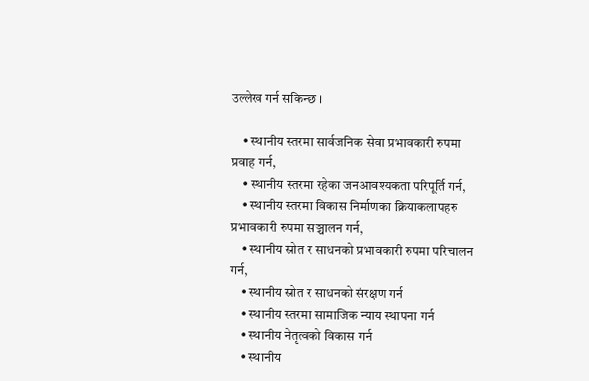उल्लेख गर्न सकिन्छ ।

    • स्थानीय स्तरमा सार्वजनिक सेवा प्रभावकारी रुपमा प्रवाह गर्न,
    • स्थानीय स्तरमा रहेका जनआवश्यकता परिपूर्ति गर्न,
    • स्थानीय स्तरमा विकास निर्माणका क्रियाकलापहरु प्रभावकारी रुपमा सञ्चालन गर्न,
    • स्थानीय स्रोत र साधनको प्रभावकारी रुपमा परिचालन गर्न,
    • स्थानीय स्रोत र साधनको संरक्षण गर्न
    • स्थानीय स्तरमा सामाजिक न्याय स्थापना गर्न
    • स्थानीय नेतृत्वको विकास गर्न
    • स्थानीय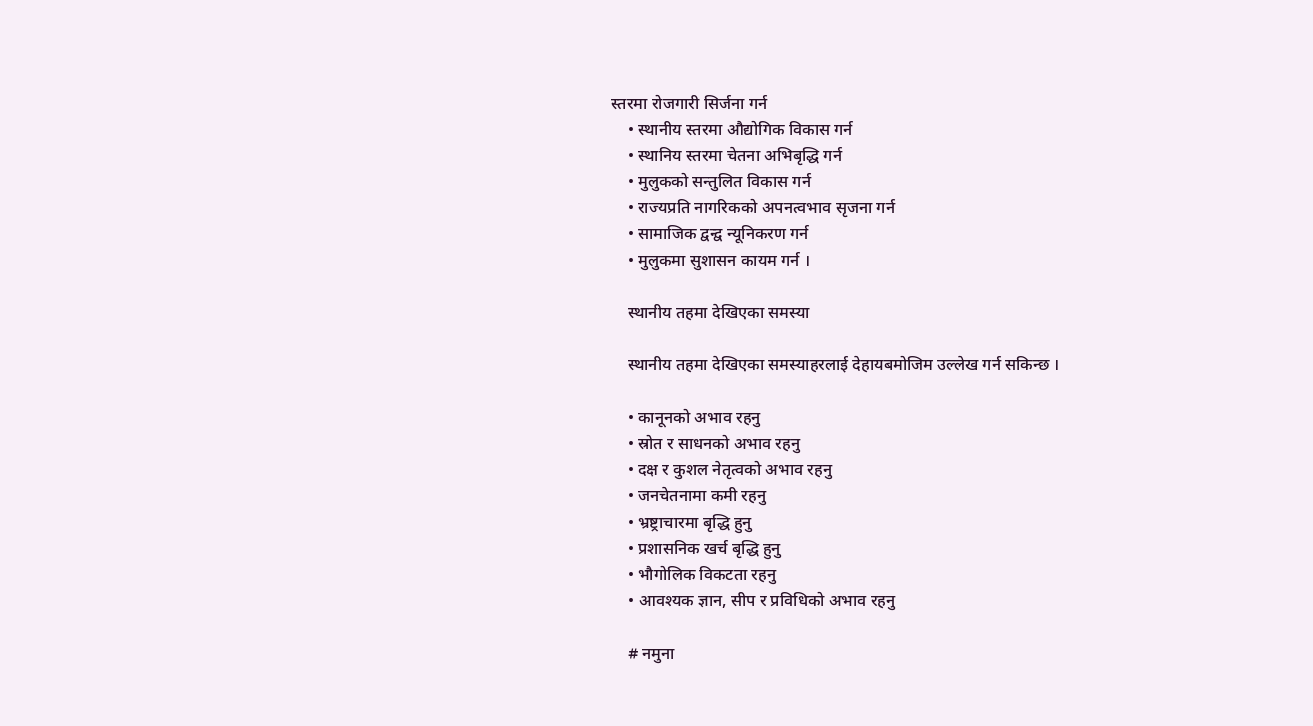स्तरमा रोजगारी सिर्जना गर्न
    • स्थानीय स्तरमा औद्योगिक विकास गर्न
    • स्थानिय स्तरमा चेतना अभिबृद्धि गर्न
    • मुलुकको सन्तुलित विकास गर्न
    • राज्यप्रति नागरिकको अपनत्वभाव सृजना गर्न
    • सामाजिक द्वन्द्व न्यूनिकरण गर्न
    • मुलुकमा सुशासन कायम गर्न ।

    स्थानीय तहमा देखिएका समस्या

    स्थानीय तहमा देखिएका समस्याहरलाई देहायबमोजिम उल्लेख गर्न सकिन्छ ।

    • कानूनको अभाव रहनु
    • स्रोत र साधनको अभाव रहनु
    • दक्ष र कुशल नेतृत्वको अभाव रहनु
    • जनचेतनामा कमी रहनु
    • भ्रष्ट्राचारमा बृद्धि हुनु
    • प्रशासनिक खर्च बृद्धि हुनु
    • भौगोलिक विकटता रहनु
    • आवश्यक ज्ञान, सीप र प्रविधिको अभाव रहनु

    # नमुना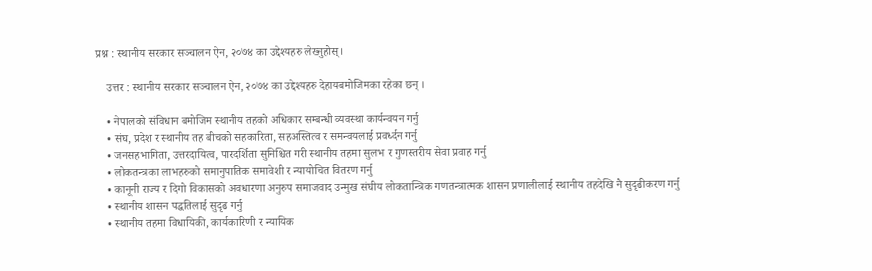प्रश्न : स्थानीय सरकार सञ्चालन ऐन, २०७४ का उद्देश्यहरु लेख्नुहोस्।

    उत्तर : स्थानीय सरकार सञ्चालन ऐन, २०७४ का उद्देश्यहरु देहायबमोजिमका रहेका छन् ।

    • नेपालको संविधान बमोजिम स्थानीय तहको अधिकार सम्बन्धी व्यवस्था कार्यन्वयन गर्नु
    • संघ, प्रदेश र स्थानीय तह बीचको सहकारिता, सहअस्तित्व र समन्वयलाई प्रवर्ध्दन गर्नु
    • जनसहभागिता, उत्तरदायित्व, पारदर्शिता सुनिश्चित गरी स्थानीय तहमा सुलभ र गुणस्तरीय सेवा प्रवाह गर्नु
    • लोकतन्त्रका लाभहरुको समानुपातिक समावेशी र न्यायोचित वितरण गर्नु
    • कानूनी राज्य र दिगो विकासको अवधारणा अनुरुप समाजवाद उन्मुख संघीय लोकतान्त्रिक गणतन्त्रात्मक शासन प्रणालीलाई स्थानीय तहदेखि नै सुदृढीकरण गर्नु
    • स्थानीय शासन पद्धतिलाई सुदृढ गर्नु
    • स्थानीय तहमा विधायिकी, कार्यकारिणी र न्यायिक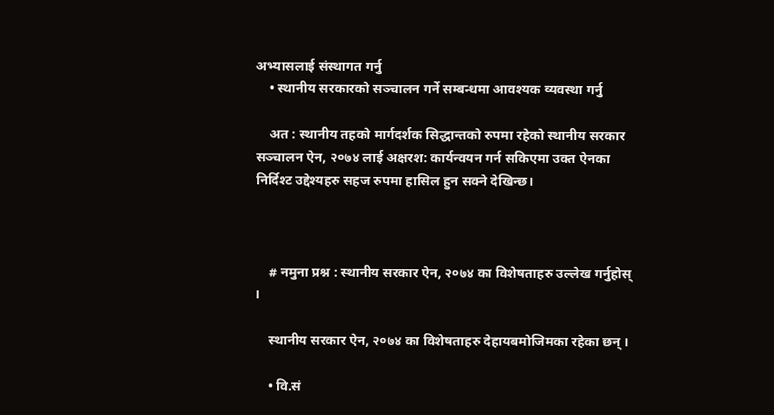अभ्यासलाई संस्थागत गर्नु
    • स्थानीय सरकारको सञ्चालन गर्ने सम्बन्धमा आवश्यक व्यवस्था गर्नु

    अत : स्थानीय तहको मार्गदर्शक सिद्धान्तको रुपमा रहेको स्थानीय सरकार सञ्चालन ऐन, २०७४ लाई अक्षरश: कार्यन्वयन गर्न सकिएमा उक्त ऐनका निर्दिश्ट उद्देश्यहरु सहज रुपमा हासिल हुन सक्ने देखिन्छ।



    # नमुना प्रश्न : स्थानीय सरकार ऐन, २०७४ का विशेषताहरु उल्लेख गर्नुहोस् ।

    स्थानीय सरकार ऐन, २०७४ का विशेषताहरु देहायबमोजिमका रहेका छन् ।

    • वि.सं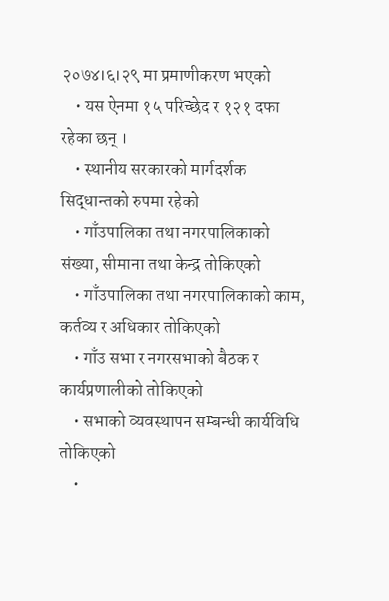२०७४।६।२९ मा प्रमाणीकरण भएको
    • यस ऐनमा १५ परिच्छेद र १२१ दफा रहेका छन् ।
    • स्थानीय सरकारको मार्गदर्शक सिद्धान्तको रुपमा रहेको
    • गाँउपालिका तथा नगरपालिकाको संख्या, सीमाना तथा केन्द्र तोकिएको
    • गाँउपालिका तथा नगरपालिकाको काम, कर्तव्य र अधिकार तोकिएको
    • गाँउ सभा र ‍नगरसभाको बैठक र कार्यप्रणालीको तोकिएको
    • सभाको व्यवस्थापन सम्बन्धी कार्यविधि तोकिएको
    •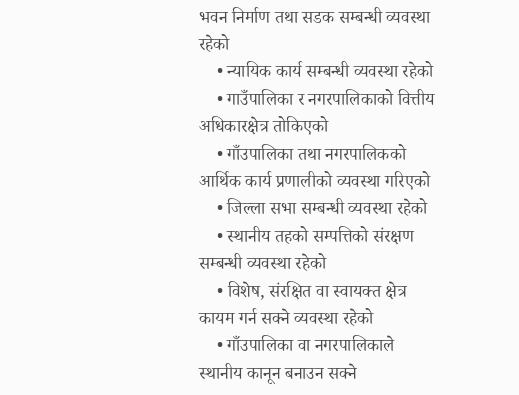भवन निर्माण तथा सडक सम्बन्धी व्यवस्था रहेको
    • न्यायिक कार्य सम्बन्धी व्यवस्था रहेको
    • गाउँपालिका र नगरपालिकाको वित्तीय अधिकारक्षेत्र तोकिएको
    • गाँउपालिका तथा नगरपालिकको आर्थिक कार्य प्रणालीको व्यवस्था गरिएको
    • जिल्ला सभा सम्बन्धी व्यवस्था रहेको
    • स्थानीय तहको सम्पत्तिको संरक्षण सम्बन्धी व्यवस्था रहेको
    • विशेष, संरक्षित वा स्वायक्त क्षेत्र कायम गर्न सक्ने व्यवस्था रहेको
    • गाँउपालिका वा नगरपालिकाले स्थानीय कानून बनाउन सक्ने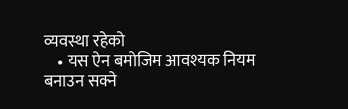व्यवस्था रहेको
    • यस ऐन बमोजिम आवश्यक नियम बनाउन सक्ने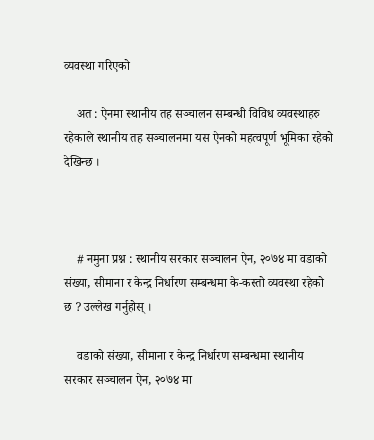व्यवस्था गरिएको

    अत : ऐनमा स्थानीय तह सञ्चालन सम्बन्धी विविध व्यवस्थाहरु रहेकाले स्थानीय तह सञ्चालनमा यस ऐनको महत्वपूर्ण भूमिका रहेको देखिन्छ ।



    # नमुना प्रश्न : स्थानीय सरकार सञ्चालन ऐन, २०७४ मा वडाको संख्या, सीमाना र केन्द्र निर्धारण सम्बन्धमा के-कस्तो व्यवस्था रहेको छ ? उल्लेख गर्नुहोस् ।

    वडाको संख्या, सीमाना र केन्द्र निर्धारण सम्बन्धमा स्थानीय सरकार सञ्चालन ऐन, २०७४ मा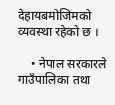देहायबमोजिमको व्यवस्था रहेको छ ।

    • नेपाल सरकारले गाउँपालिका तथा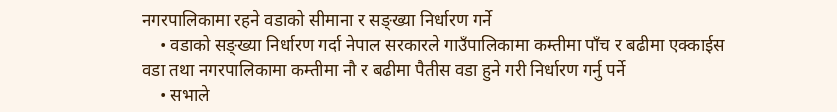नगरपालिकामा रहने वडाको सीमाना र सङ्ख्या निर्धारण गर्ने
    • वडाको सङ्ख्या निर्धारण गर्दा नेपाल सरकारले गाउँपालिकामा कम्तीमा पाँच र बढीमा एक्काईस वडा तथा नगरपालिकामा कम्तीमा नौ र बढीमा पैतीस वडा हुने गरी निर्धारण गर्नु पर्ने
    • सभाले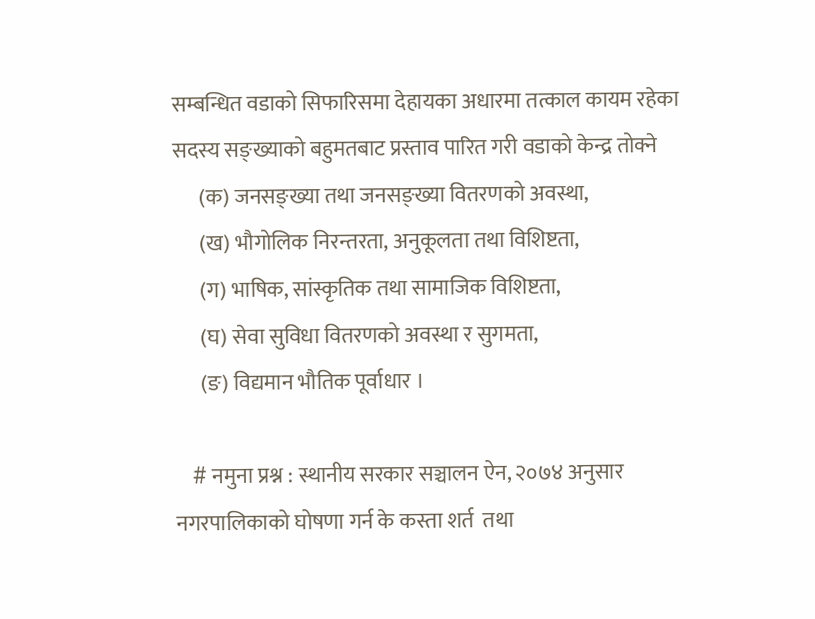सम्बन्धित वडाको सिफारिसमा देहायका अधारमा तत्काल कायम रहेका सदस्य सङ्ख्याको बहुमतबाट प्रस्ताव पारित गरी वडाको केन्द्र तोक्ने
      (क) जनसङ्ख्या तथा जनसङ्ख्या वितरणको अवस्था,
      (ख) भौगोलिक निरन्तरता, अनुकूलता तथा विशिष्टता,
      (ग) भाषिक, सांस्कृतिक तथा सामाजिक विशिष्टता,
      (घ) सेवा सुविधा वितरणको अवस्था र सुगमता,
      (ङ) विद्यमान भौतिक पूर्वाधार ।

    # नमुना प्रश्न : स्थानीय सरकार सञ्चालन ऐन, २०७४ अनुसार नगरपालिकाको घोषणा गर्न के कस्ता शर्त  तथा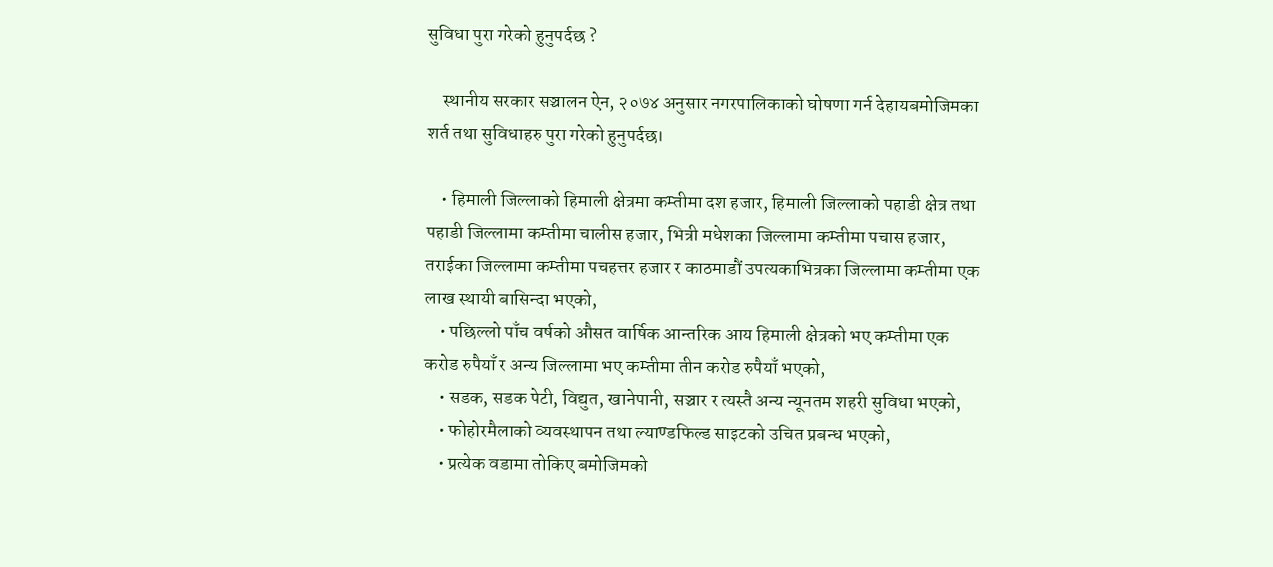सुविधा पुरा गरेको हुनुपर्दछ ?

    स्थानीय सरकार सञ्चालन ऐन, २०७४ अनुसार नगरपालिकाको घोषणा गर्न देहायबमोजिमका शर्त तथा सुविधाहरु पुरा गरेको हुनुपर्दछ।

    • हिमाली जिल्लाको हिमाली क्षेत्रमा कम्तीमा दश हजार, हिमाली जिल्लाको पहाडी क्षेत्र तथा पहाडी जिल्लामा कम्तीमा चालीस हजार, भित्री मधेशका जिल्लामा कम्तीमा पचास हजार, तराईका जिल्लामा कम्तीमा पचहत्तर हजार र काठमाडौं उपत्यकाभित्रका जिल्लामा कम्तीमा एक लाख स्थायी बासिन्दा भएको,
    • पछिल्लो पाँच वर्षको औसत वार्षिक आन्तरिक आय हिमाली क्षेत्रको भए कम्तीमा एक करोड रुपैयाँ र अन्य जिल्लामा भए कम्तीमा तीन करोड रुपैयाँ भएको,
    • सडक, सडक पेटी, विद्युत, खानेपानी, सञ्चार र त्यस्तै अन्य न्यूनतम शहरी सुविधा भएको,
    • फोहोरमैलाको व्यवस्थापन तथा ल्याण्डफिल्ड साइटको उचित प्रबन्ध भएको,
    • प्रत्येक वडामा तोकिए बमोजिमको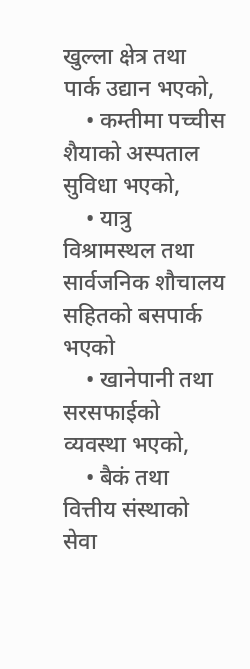खुल्ला क्षेत्र तथा पार्क उद्यान भएको,
    • कम्तीमा पच्चीस शैयाको अस्पताल सुविधा भएको,
    • यात्रु विश्रामस्थल तथा सार्वजनिक शौचालय सहितको बसपार्क भएको
    • खानेपानी तथा सरसफाईको व्यवस्था भएको,
    • बैकं तथा वित्तीय संस्थाको सेवा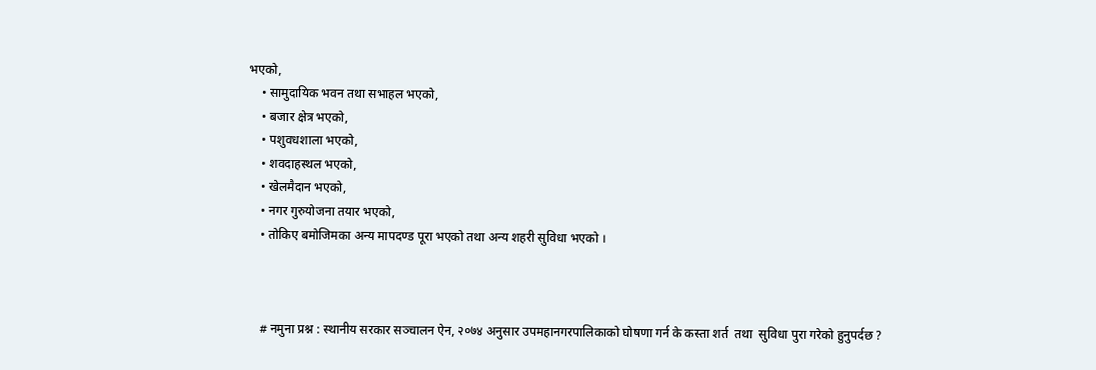भएको,
    • सामुदायिक भवन तथा सभाहल भएको,
    • बजार क्षेत्र भएको,
    • पशुवधशाला भएको,
    • शवदाहस्थल भएको,
    • खेलमैदान भएको,
    • नगर गुरुयोजना तयार भएको,
    • तोकिए बमोजिमका अन्य मापदण्ड पूरा भएको तथा अन्य शहरी सुविधा भएको ।



    # नमुना प्रश्न : स्थानीय सरकार सञ्चालन ऐन, २०७४ अनुसार उपमहानगरपालिकाको घोषणा गर्न के कस्ता शर्त  तथा  सुविधा पुरा गरेको हुनुपर्दछ ?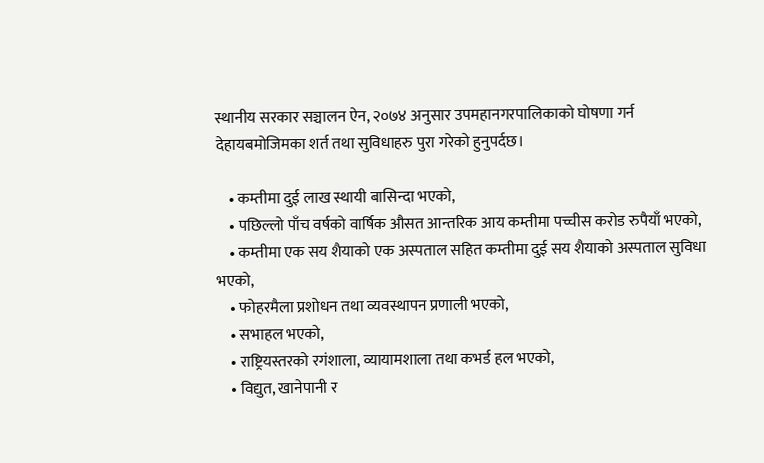स्थानीय सरकार सञ्चालन ऐन, २०७४ अनुसार उपमहानगरपालिकाको घोषणा गर्न देहायबमोजिमका शर्त तथा सुविधाहरु पुरा गरेको हुनुपर्दछ।

    • कम्तीमा दुई लाख स्थायी बासिन्दा भएको,
    • पछिल्लो पाँच वर्षको वार्षिक औसत आन्तरिक आय कम्तीमा पच्चीस करोड रुपैयाँ भएको,
    • कम्तीमा एक सय शैयाको एक अस्पताल सहित कम्तीमा दुई सय शैयाको अस्पताल सुविधा भएको,
    • फोहरमैला प्रशोधन तथा व्यवस्थापन प्रणाली भएको,
    • सभाहल भएको,
    • राष्ट्रियस्तरको रगंशाला, व्यायामशाला तथा कभर्ड हल भएको,
    • विद्युत, खानेपानी र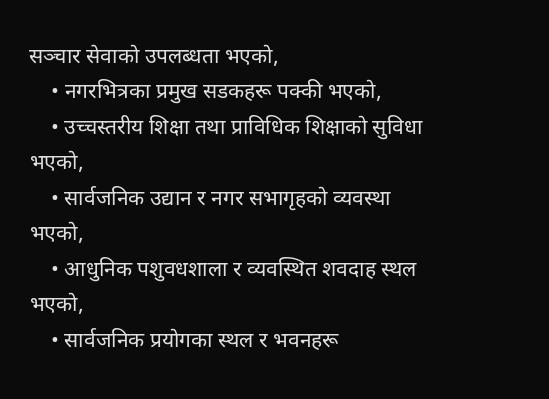सञ्चार सेवाको उपलब्धता भएको,
    • नगरभित्रका प्रमुख सडकहरू पक्की भएको,
    • उच्चस्तरीय शिक्षा तथा प्राविधिक शिक्षाको सुविधा भएको,
    • सार्वजनिक उद्यान र नगर सभागृहको व्यवस्था भएको,
    • आधुनिक पशुवधशाला र व्यवस्थित शवदाह स्थल भएको,
    • सार्वजनिक प्रयोगका स्थल र भवनहरू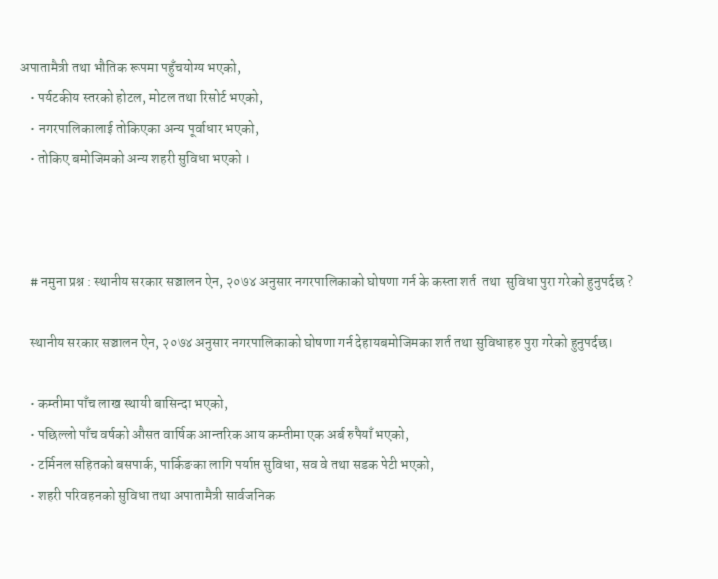अपातामैत्री तथा भौतिक रूपमा पहुँचयोग्य भएको,
    • पर्यटकीय स्तरको होटल, मोटल तथा रिसोर्ट भएको,
    • नगरपालिकालाई तोकिएका अन्य पूर्वाधार भएको,
    • तोकिए बमोजिमको अन्य शहरी सुविधा भएको ।



    # नमुना प्रश्न : स्थानीय सरकार सञ्चालन ऐन, २०७४ अनुसार नगरपालिकाको घोषणा गर्न के कस्ता शर्त  तथा  सुविधा पुरा गरेको हुनुपर्दछ ?

    स्थानीय सरकार सञ्चालन ऐन, २०७४ अनुसार नगरपालिकाको घोषणा गर्न देहायबमोजिमका शर्त तथा सुविधाहरु पुरा गरेको हुनुपर्दछ।

    • कम्तीमा पाँच लाख स्थायी बासिन्दा भएको,
    • पछिल्लो पाँच वर्षको औसत वार्षिक आन्तरिक आय कम्तीमा एक अर्ब रुपैयाँ भएको,
    • टर्मिनल सहितको बसपार्क, पार्किङका लागि पर्याप्त सुविधा, सव वे तथा सडक पेटी भएको,
    • शहरी परिवहनको सुविधा तथा अपातामैत्री सार्वजनिक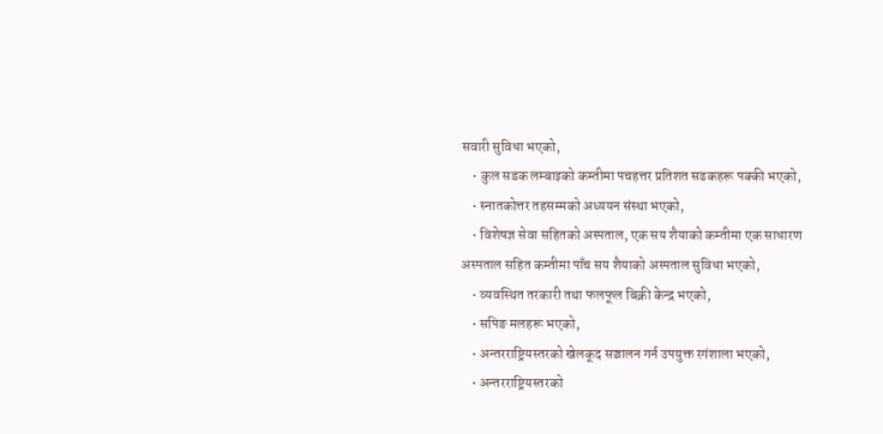सवारी सुविधा भएको,
    • कुल सडक लम्बाइको कम्तीमा पचहत्तर प्रतिशत सडकहरू पक्की भएको,
    • स्नातकोत्तर तहसम्मको अध्ययन संस्था भएको,
    • विशेषज्ञ सेवा सहितको अस्पताल, एक सय शैयाको कम्तीमा एक साधारण अस्पताल सहित कम्तीमा पाँच सय शैयाको अस्पताल सुविधा भएको,
    • व्यवस्थित तरकारी तथा फलफूल बिक्री केन्द्र भएको,
    • सपिङ मलहरू भएको,
    • अन्तरराष्ट्रियस्तरको खेलकूद सञ्चालन गर्न उपयुक्त रगंशाला भएको,
    • अन्तरराष्ट्रियस्तरको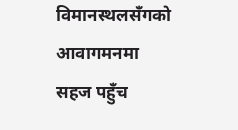विमानस्थलसँगको आवागमनमा सहज पहुँच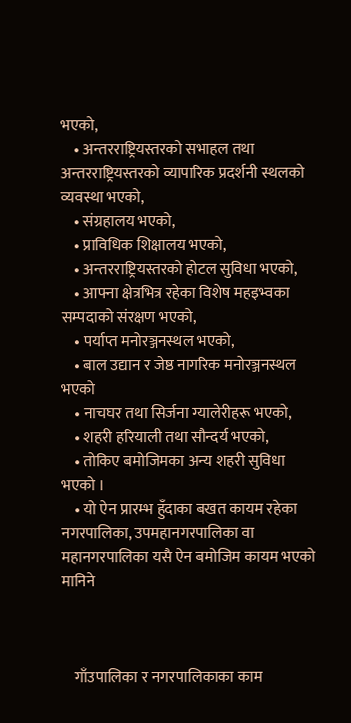भएको,
    • अन्तरराष्ट्रियस्तरको सभाहल तथा अन्तरराष्ट्रियस्तरको व्यापारिक प्रदर्शनी स्थलको व्यवस्था भएको,
    • संग्रहालय भएको,
    • प्राविधिक शिक्षालय भएको,
    • अन्तरराष्ट्रियस्तरको होटल सुविधा भएको,
    • आफ्ना क्षेत्रभित्र रहेका विशेष महइभ्वका सम्पदाको संरक्षण भएको,
    • पर्याप्त मनोरञ्जनस्थल भएको,
    • बाल उद्यान र जेष्ठ नागरिक मनोरञ्जनस्थल भएको
    • नाचघर तथा सिर्जना ग्यालेरीहरू भएको,
    • शहरी हरियाली तथा सौन्दर्य भएको,
    • तोकिए बमोजिमका अन्य शहरी सुविधा भएको ।
    • यो ऐन प्रारम्भ हुँदाका बखत कायम रहेका नगरपालिका, उपमहानगरपालिका वा महानगरपालिका यसै ऐन बमोजिम कायम भएको मानिने



    गाँउपालिका र नगरपालिकाका काम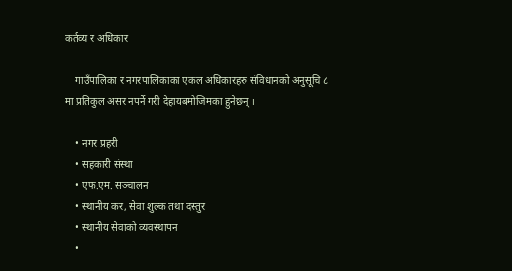कर्तव्य र अधिकार

    गाउँपालिका र नगरपालिकाका एकल अधिकारहरु संविधानको अनुसूचि ८ मा प्रतिकुल असर नपर्ने गरी देहायबमोजिमका हुनेछन् ।

    • नगर प्रहरी
    • सहकारी संस्था
    • एफ.एम. सञ्चालन
    • स्थानीय कर, सेवा शुल्क तथा दस्तुर
    • स्थानीय सेवाको व्यवस्थापन
    •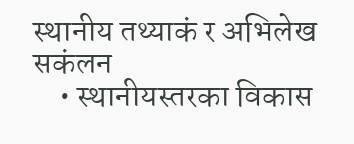स्थानीय तथ्याकं र अभिलेख सकंलन
    • स्थानीयस्तरका विकास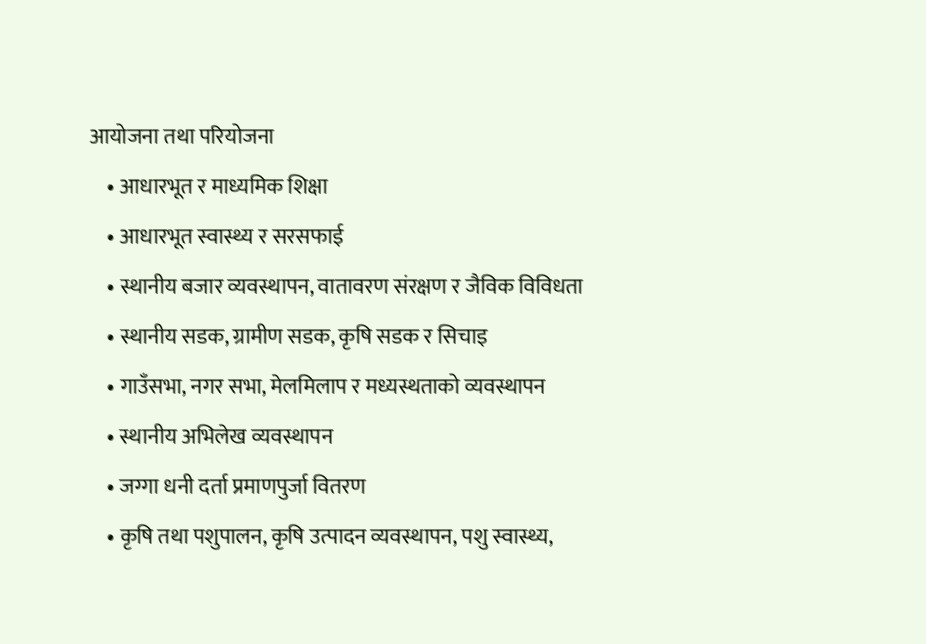आयोजना तथा परियोजना
    • आधारभूत र माध्यमिक शिक्षा
    • आधारभूत स्वास्थ्य र सरसफाई
    • स्थानीय बजार व्यवस्थापन, वातावरण संरक्षण र जैविक विविधता
    • स्थानीय सडक, ग्रामीण सडक, कृषि सडक र सिचाइ
    • गाउँसभा, नगर सभा, मेलमिलाप र मध्यस्थताको व्यवस्थापन
    • स्थानीय अभिलेख व्यवस्थापन
    • जग्गा धनी दर्ता प्रमाणपुर्जा वितरण
    • कृषि तथा पशुपालन, कृषि उत्पादन व्यवस्थापन, पशु स्वास्थ्य,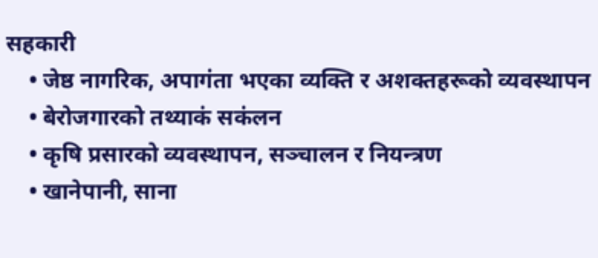सहकारी
    • जेष्ठ नागरिक, अपागंता भएका व्यक्ति र अशक्तहरूको व्यवस्थापन
    • बेरोजगारको तथ्याकं सकंलन
    • कृषि प्रसारको व्यवस्थापन, सञ्चालन र नियन्त्रण
    • खानेपानी, साना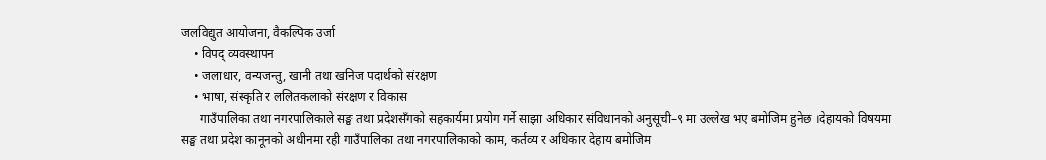जलविद्युत आयोजना, वैकल्पिक उर्जा
    • विपद् व्यवस्थापन
    • जलाधार, वन्यजन्तु, खानी तथा खनिज पदार्थको संरक्षण
    • भाषा, संस्कृति र ललितकलाको संरक्षण र विकास
      गाउँपालिका तथा नगरपालिकाले सङ्घ तथा प्रदेशसँगको सहकार्यमा प्रयोग गर्ने साझा अधिकार संविधानको अनुसूची–९ मा उल्लेख भए बमोजिम हुनेछ ।देहायको विषयमा सङ्घ तथा प्रदेश कानूनको अधीनमा रही गाउँपालिका तथा नगरपालिकाको काम, कर्तव्य र अधिकार देहाय बमोजिम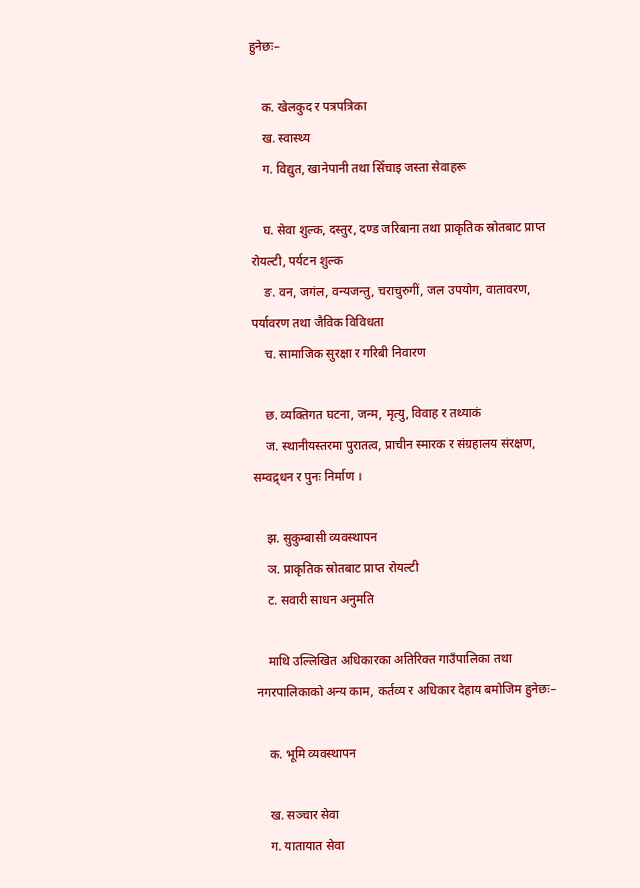हुनेछः–

    क. खेलकुद र पत्रपत्रिका
    ख. स्वास्थ्य
    ग. विद्युत, खानेपानी तथा सिँचाइ जस्ता सेवाहरू

    घ. सेवा शुल्क, दस्तुर, दण्ड जरिबाना तथा प्राकृतिक स्रोतबाट प्राप्त रोयल्टी, पर्यटन शुल्क
    ङ. वन, जगंल, वन्यजन्तु, चराचुरुगीं, जल उपयोग, वातावरण, पर्यावरण तथा जैविक विविधता
    च. सामाजिक सुरक्षा र गरिबी निवारण

    छ. व्यक्तिगत घटना, जन्म, मृत्यु, विवाह र तथ्याकं
    ज. स्थानीयस्तरमा पुरातत्व, प्राचीन स्मारक र संग्रहालय संरक्षण, सम्वद्र्धन र पुनः निर्माण ।

    झ. सुकुम्बासी व्यवस्थापन
    ञ. प्राकृतिक स्रोतबाट प्राप्त रोयल्टी
    ट. सवारी साधन अनुमति

    माथि उल्लिखित अधिकारका अतिरिक्त गाउँपालिका तथा नगरपालिकाको अन्य काम, कर्तव्य र अधिकार देहाय बमोजिम हुनेछः–

    क. भूमि व्यवस्थापन

    ख. सञ्चार सेवा
    ग. यातायात सेवा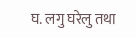घ. लगु घरेलु तथा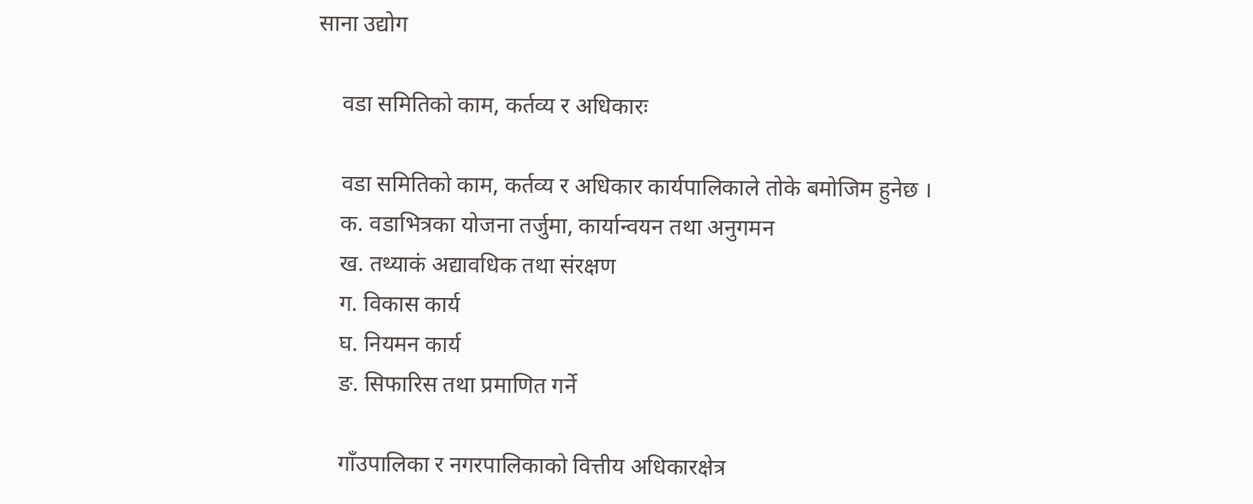साना उद्योग

    वडा समितिको काम, कर्तव्य र अधिकारः

    वडा समितिको काम, कर्तव्य र अधिकार कार्यपालिकाले तोके बमोजिम हुनेछ ।
    क. वडाभित्रका योजना तर्जुमा, कार्यान्वयन तथा अनुगमन
    ख. तथ्याकं अद्यावधिक तथा संरक्षण
    ग. विकास कार्य
    घ. नियमन कार्य
    ङ. सिफारिस तथा प्रमाणित गर्ने

    गाँउपालिका र नगरपालिकाको वित्तीय अधिकारक्षेत्र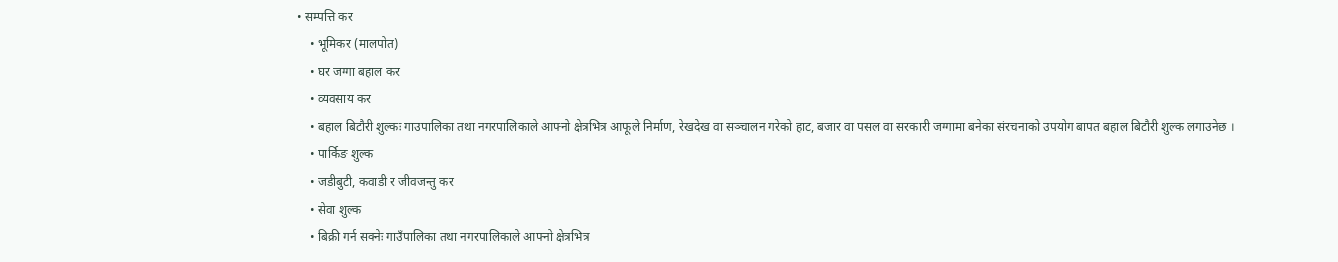• सम्पत्ति कर
    • भूमिकर (मालपोत)
    • घर जग्गा बहाल कर
    • व्यवसाय कर
    • बहाल बिटौरी शुल्कः गाउपालिका तथा नगरपालिकाले आफ्नो क्षेत्रभित्र आफूले निर्माण, रेखदेख वा सञ्चालन गरेको हाट, बजार वा पसल वा सरकारी जग्गामा बनेका संरचनाको उपयोग बापत बहाल बिटौरी शुल्क लगाउनेछ ।
    • पार्किङ शुल्क
    • जडीबुटी, कवाडी र जीवजन्तु कर
    • सेवा शुल्क
    • बिक्री गर्न सक्नेः गाउँपालिका तथा नगरपालिकाले आफ्नो क्षेत्रभित्र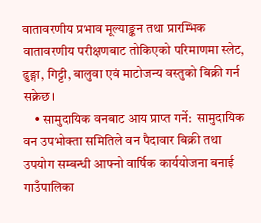वातावरणीय प्रभाव मूल्याङ्कन तथा प्रारम्भिक वातावरणीय परीक्षणबाट तोकिएको परिमाणमा स्लेट, ढुङ्गा, गिट्टी, बालुवा एवं माटोजन्य वस्तुको बिक्री गर्न सक्नेछ।
    • सामुदायिक वनबाट आय प्राप्त गर्ने:  सामुदायिक वन उपभोक्ता समितिले वन पैदावार बिक्री तथा उपयोग सम्बन्धी आफ्नो वार्षिक कार्ययोजना बनाई गाउँपालिका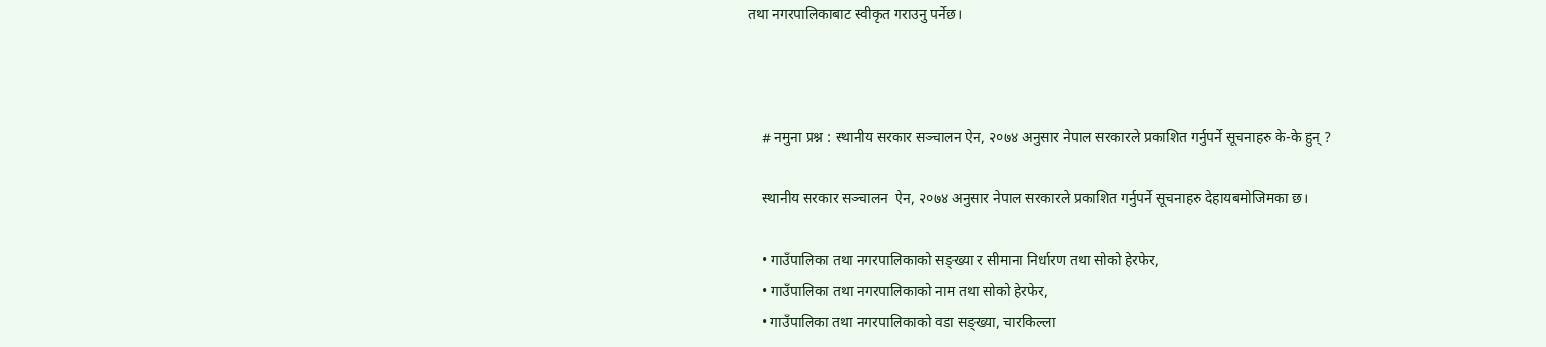तथा नगरपालिकाबाट स्वीकृत गराउनु पर्नेछ।



    # नमुना प्रश्न : स्थानीय सरकार सञ्चालन ऐन, २०७४ अनुसार नेपाल सरकारले प्रकाशित गर्नुपर्ने सूचनाहरु के-के हुन् ?

    स्थानीय सरकार सञ्चालन  ऐन, २०७४ अनुसार नेपाल सरकारले प्रकाशित गर्नुपर्ने सूचनाहरु देहायबमोजिमका छ।

    • गाउँपालिका तथा नगरपालिकाको सङ्ख्या र सीमाना निर्धारण तथा सोको हेरफेर,
    • गाउँपालिका तथा नगरपालिकाको नाम तथा सोको हेरफेर,
    • गाउँपालिका तथा नगरपालिकाको वडा सङ्ख्या, चारकिल्ला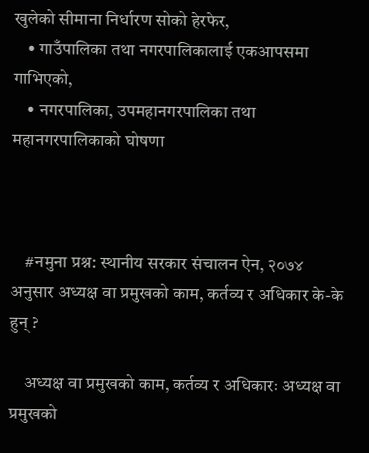खुलेको सीमाना निर्धारण सोको हेरफेर,
    • गाउँपालिका तथा नगरपालिकालाई एकआपसमा गाभिएको,
    • नगरपालिका, उपमहानगरपालिका तथा महानगरपालिकाको घोषणा



    #नमुना प्रश्न: स्थानीय सरकार संचालन ऐन, २०७४ अनुसार अध्यक्ष वा प्रमुखको काम, कर्तव्य र अधिकार के-के हुन् ?

    अध्यक्ष वा प्रमुखको काम, कर्तव्य र अधिकारः अध्यक्ष वा प्रमुखको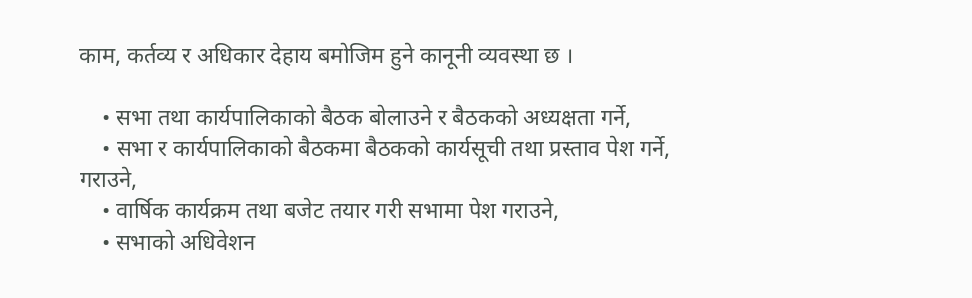काम, कर्तव्य र अधिकार देहाय बमोजिम हुने कानूनी व्यवस्था छ ।

    • सभा तथा कार्यपालिकाको बैठक बोलाउने र बैठकको अध्यक्षता गर्ने,
    • सभा र कार्यपालिकाको बैठकमा बैठकको कार्यसूची तथा प्रस्ताव पेश गर्ने, गराउने,
    • वार्षिक कार्यक्रम तथा बजेट तयार गरी सभामा पेश गराउने,
    • सभाको अधिवेशन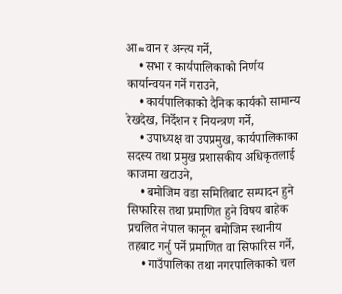आ≈वान र अन्त्य गर्ने,
    • सभा र कार्यपालिकाको निर्णय कार्यान्वयन गर्ने गराउने,
    • कार्यपालिकाको दैनिक कार्यको सामान्य रेखदेख, निर्देशन र नियन्त्रण गर्ने,
    • उपाध्यक्ष वा उपप्रमुख, कार्यपालिकाका सदस्य तथा प्रमुख प्रशासकीय अधिकृतलाई काजमा खटाउने,
    • बमोजिम वडा समितिबाट सम्पादन हुने सिफारिस तथा प्रमाणित हुने विषय बाहेक प्रचलित नेपाल कानून बमोजिम स्थानीय तहबाट गर्नु पर्ने प्रमाणित वा सिफारिस गर्ने,
    • गाउँपालिका तथा नगरपालिकाको चल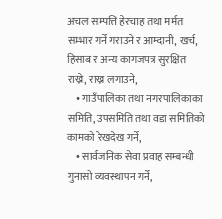अचल सम्पत्ति हेरचाह तथा मर्मत सम्भार गर्ने गराउने र आम्दानी, खर्च, हिसाब र अन्य कागजपत्र सुरक्षित राख्ने, राख्न लगाउने,
    • गाउँपालिका तथा नगरपालिकाका समिति, उपसमिति तथा वडा समितिको कामको रेखदेख गर्ने,
    • सार्वजनिक सेवा प्रवाह सम्बन्धी गुनासो व्यवस्थापन गर्ने,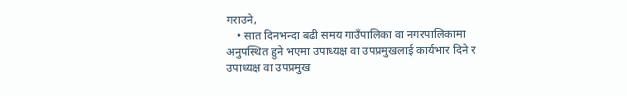गराउने,
    • सात दिनभन्दा बढी समय गाउँपालिका वा नगरपालिकामा अनुपस्थित हुने भएमा उपाध्यक्ष वा उपप्रमुखलाई कार्यभार दिने र उपाध्यक्ष वा उपप्रमुख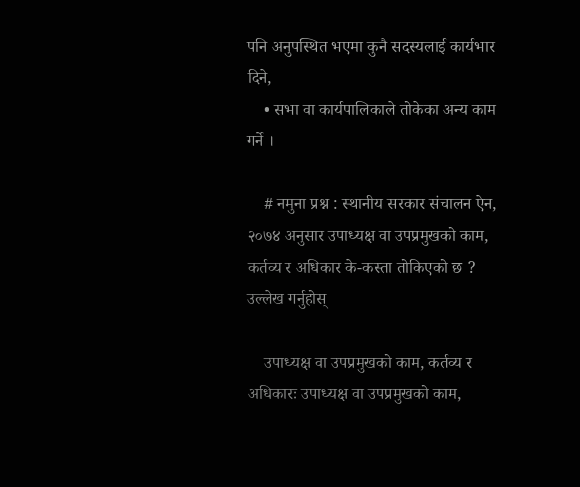पनि अनुपस्थित भएमा कुनै सदस्यलाई कार्यभार दिने,
    • सभा वा कार्यपालिकाले तोकेका अन्य काम गर्ने ।

    # नमुना प्रश्न : स्थानीय सरकार संचालन ऐन, २०७४ अनुसार उपाध्यक्ष वा उपप्रमुखको काम, कर्तव्य र अधिकार के-कस्ता तोकिएको छ ? उल्लेख गर्नुहोस्

    उपाध्यक्ष वा उपप्रमुखको काम, कर्तव्य र अधिकारः उपाध्यक्ष वा उपप्रमुखको काम,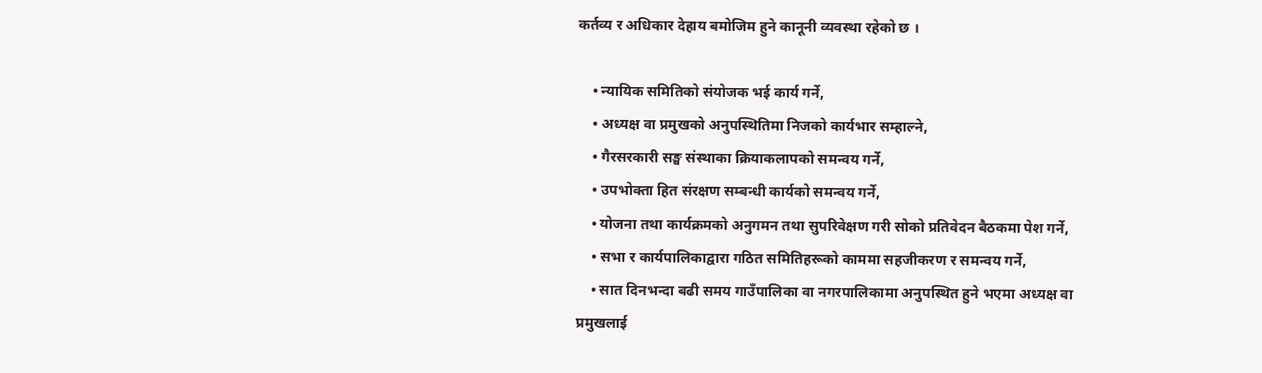कर्तव्य र अधिकार देहाय बमोजिम हुने कानूनी व्यवस्था रहेको छ ।

    • न्यायिक समितिको संयोजक भई कार्य गर्ने,
    • अध्यक्ष वा प्रमुखको अनुपस्थितिमा निजको कार्यभार सम्हाल्ने,
    • गैरसरकारी सङ्घ संस्थाका क्रियाकलापको समन्वय गर्ने,
    • उपभोक्ता हित संरक्षण सम्बन्धी कार्यको समन्वय गर्ने,
    • योजना तथा कार्यक्रमको अनुगमन तथा सुपरिवेक्षण गरी सोको प्रतिवेदन बैठकमा पेश गर्ने,
    • सभा र कार्यपालिकाद्वारा गठित समितिहरूको काममा सहजीकरण र समन्वय गर्ने,
    • सात दिनभन्दा बढी समय गाउँपालिका वा नगरपालिकामा अनुपस्थित हुने भएमा अध्यक्ष वा प्रमुखलाई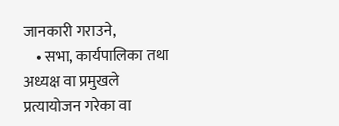जानकारी गराउने,
    • सभा, कार्यपालिका तथा अध्यक्ष वा प्रमुखले प्रत्यायोजन गरेका वा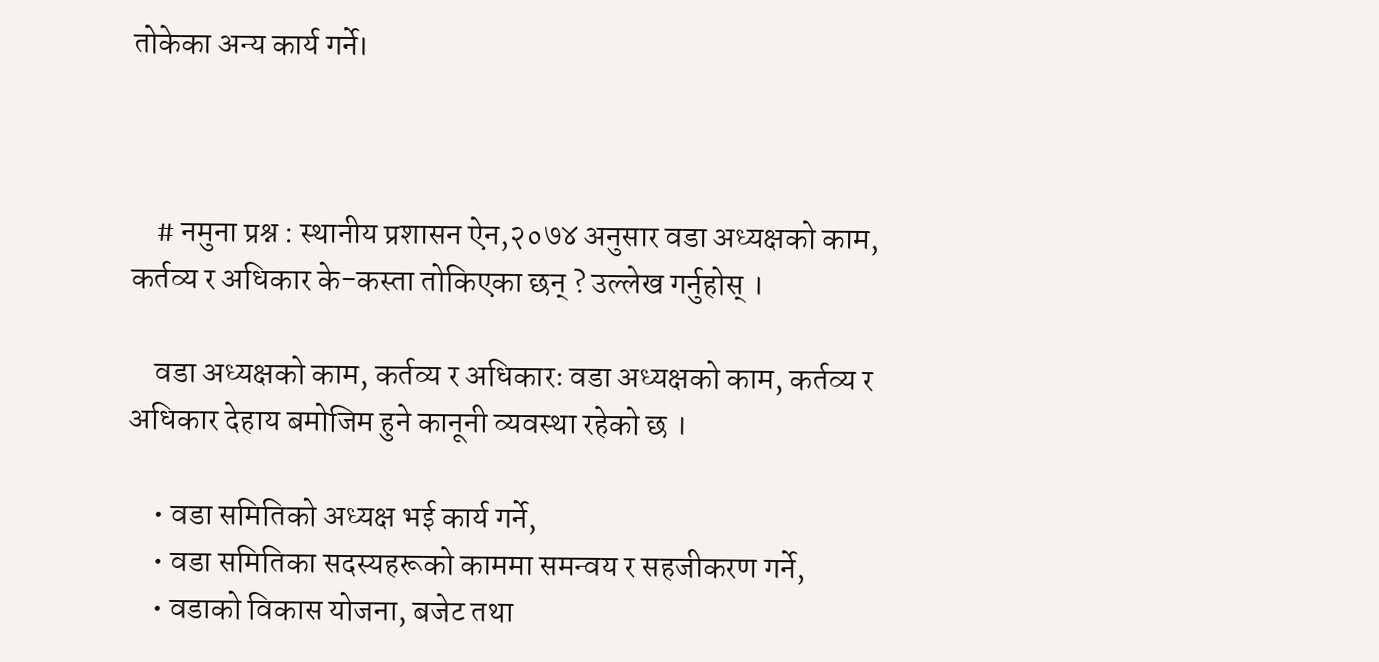तोकेका अन्य कार्य गर्ने।



    # नमुना प्रश्न : स्थानीय प्रशासन ऐन,२०७४ अनुसार वडा अध्यक्षको काम, कर्तव्य र अधिकार के-कस्ता तोकिएका छन् ? उल्लेख गर्नुहोस् ।

    वडा अध्यक्षको काम, कर्तव्य र अधिकारः वडा अध्यक्षको काम, कर्तव्य र अधिकार देहाय बमोजिम हुने कानूनी व्यवस्था रहेको छ ।

    • वडा समितिको अध्यक्ष भई कार्य गर्ने,
    • वडा समितिका सदस्यहरूको काममा समन्वय र सहजीकरण गर्ने,
    • वडाको विकास योजना, बजेट तथा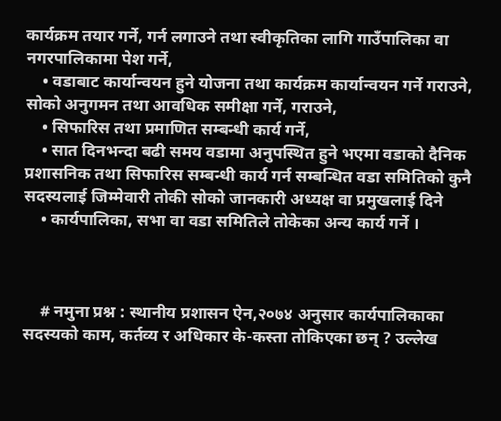कार्यक्रम तयार गर्ने, गर्न लगाउने तथा स्वीकृतिका लागि गाउँपालिका वा नगरपालिकामा पेश गर्ने,
    • वडाबाट कार्यान्वयन हुने योजना तथा कार्यक्रम कार्यान्वयन गर्ने गराउने, सोको अनुगमन तथा आवधिक समीक्षा गर्ने, गराउने,
    • सिफारिस तथा प्रमाणित सम्बन्धी कार्य गर्ने,
    • सात दिनभन्दा बढी समय वडामा अनुपस्थित हुने भएमा वडाको दैनिक प्रशासनिक तथा सिफारिस सम्बन्धी कार्य गर्न सम्बन्धित वडा समितिको कुनै सदस्यलाई जिम्मेवारी तोकी सोको जानकारी अध्यक्ष वा प्रमुखलाई दिने
    • कार्यपालिका, सभा वा वडा समितिले तोकेका अन्य कार्य गर्ने ।



    # नमुना प्रश्न : स्थानीय प्रशासन ऐन,२०७४ अनुसार कार्यपालिकाका सदस्यको काम, कर्तव्य र अधिकार के-कस्ता तोकिएका छन् ? उल्लेख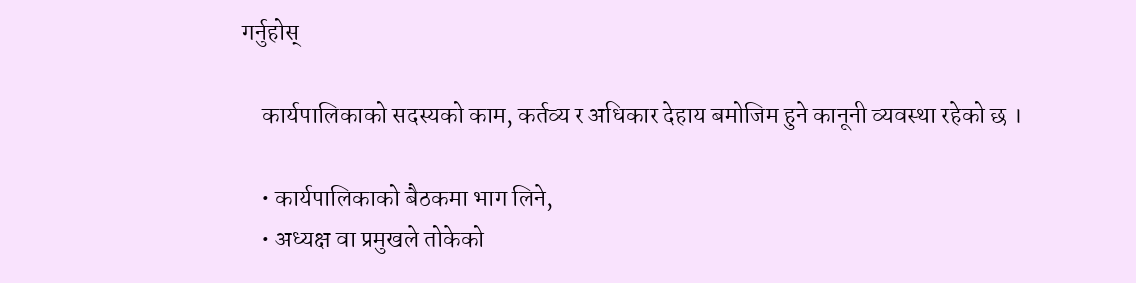गर्नुहोस्

    कार्यपालिकाको सदस्यको काम, कर्तव्य र अधिकार देहाय बमोजिम हुने कानूनी व्यवस्था रहेको छ ।

    • कार्यपालिकाको बैठकमा भाग लिने,
    • अध्यक्ष वा प्रमुखले तोकेको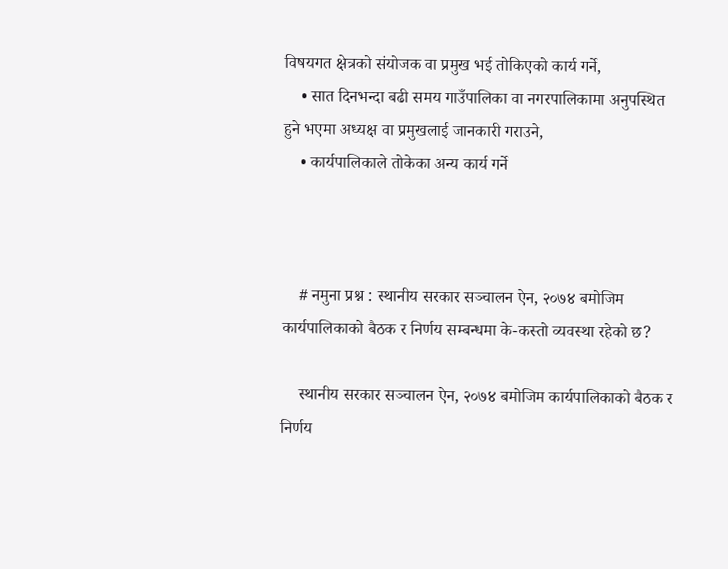विषयगत क्षेत्रको संयोजक वा प्रमुख भई तोकिएको कार्य गर्ने,
    • सात दिनभन्दा बढी समय गाउँपालिका वा नगरपालिकामा अनुपस्थित हुने भएमा अध्यक्ष वा प्रमुखलाई जानकारी गराउने,
    • कार्यपालिकाले तोकेका अन्य कार्य गर्ने



    # नमुना प्रश्न : स्थानीय सरकार सञ्चालन ऐन, २०७४ बमोजिम कार्यपालिकाको बैठक र निर्णय सम्बन्धमा के-कस्तो व्यवस्था रहेको छ?

    स्थानीय सरकार सञ्चालन ऐन, २०७४ बमोजिम कार्यपालिकाको बैठक र निर्णय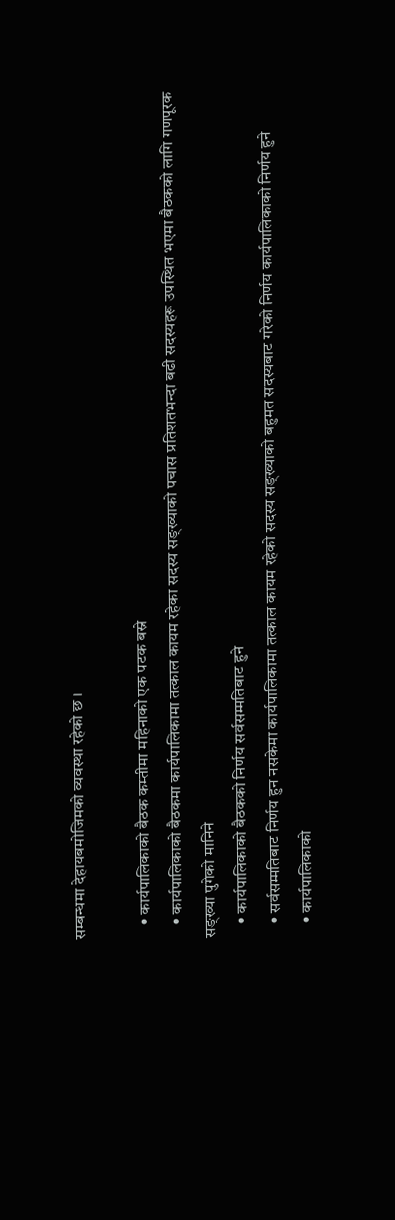सम्बन्धमा देहायबमोजिमको व्यवस्था रहेको छ ।

    • कार्यपालिकाको बैठक कम्तीमा महिनाको एक पटक बस्ने
    • कार्यपालिकाको बैठकमा कार्यपालिकामा तत्काल कायम रहेका सदस्य सङ्ख्याको पचास प्रतिशतभन्दा बढी सदस्यहरू उपस्थित भएमा बैठकको लागि गणपूरक सङ्ख्या पुगेको मानिने
    • कार्यपालिकाको बैठकको निर्णय सर्वसम्मतिबाट हुने
    • सर्वसम्मतिबाट निर्णय हुन नसकेमा कार्यपालिकामा तत्काल कायम रहेको सदस्य सङ्ख्याको बहुमत सदस्यबाट गरेको निर्णय कार्यपालिकाको निर्णय हुने
    • कार्यपालिकाको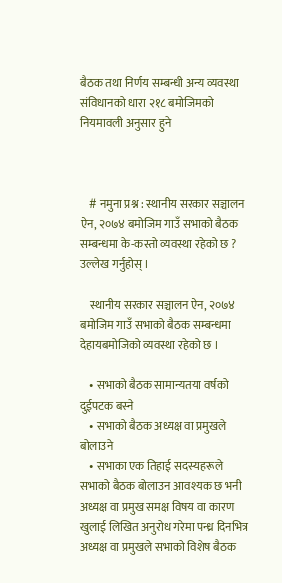बैठक तथा निर्णय सम्बन्धी अन्य व्यवस्था संविधानको धारा २१८ बमोजिमको नियमावली अनुसार हुने



    # नमुना प्रश्न : स्थानीय सरकार सञ्चालन ऐन, २०७४ बमोजिम गाउँ सभाको बैठक सम्बन्धमा के-कस्तो व्यवस्था रहेको छ ? उल्लेख गर्नुहोस् ।

    स्थानीय सरकार सञ्चालन ऐन, २०७४ बमोजिम गाउँ सभाको बैठक सम्बन्धमा देहायबमोजिको व्यवस्था रहेको छ ।

    • सभाको बैठक सामान्यतया वर्षको दुईपटक बस्ने
    • सभाको बैठक अध्यक्ष वा प्रमुखले बोलाउने
    • सभाका एक तिहाई सदस्यहरूले सभाको बैठक बोलाउन आवश्यक छ भनी अध्यक्ष वा प्रमुख समक्ष विषय वा कारण खुलाई लिखित अनुरोध गरेमा पन्ध्र दिनभित्र अध्यक्ष वा प्रमुखले सभाको विशेष बैठक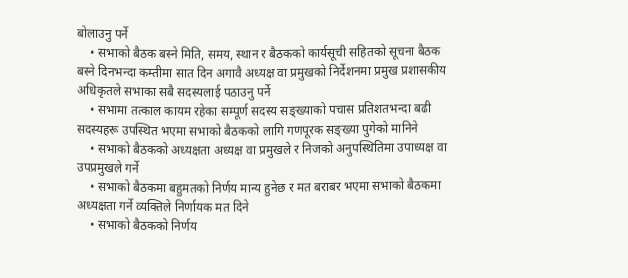बोलाउनु पर्ने
    • सभाको बैठक बस्ने मिति, समय, स्थान र बैठकको कार्यसूची सहितको सूचना बैठक बस्ने दिनभन्दा कम्तीमा सात दिन अगावै अध्यक्ष वा प्रमुखको निर्देशनमा प्रमुख प्रशासकीय अधिकृतले सभाका सबै सदस्यलाई पठाउनु पर्ने
    • सभामा तत्काल कायम रहेका सम्पूर्ण सदस्य सङ्ख्याको पचास प्रतिशतभन्दा बढी सदस्यहरू उपस्थित भएमा सभाको बैठकको लागि गणपूरक सङ्ख्या पुगेको मानिने
    • सभाको बैठकको अध्यक्षता अध्यक्ष वा प्रमुखले र निजको अनुपस्थितिमा उपाध्यक्ष वा उपप्रमुखले गर्ने
    • सभाको बैठकमा बहुमतको निर्णय मान्य हुनेछ र मत बराबर भएमा सभाको बैठकमा अध्यक्षता गर्ने व्यक्तिले निर्णायक मत दिने
    • सभाको बैठकको निर्णय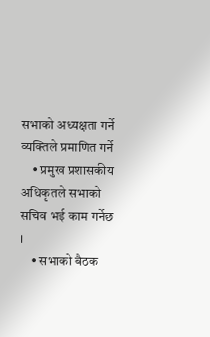सभाको अध्यक्षता गर्ने व्यक्तिले प्रमाणित गर्ने
    • प्रमुख प्रशासकीय अधिकृतले सभाको सचिव भई काम गर्नेछ ।
    • सभाको बैठक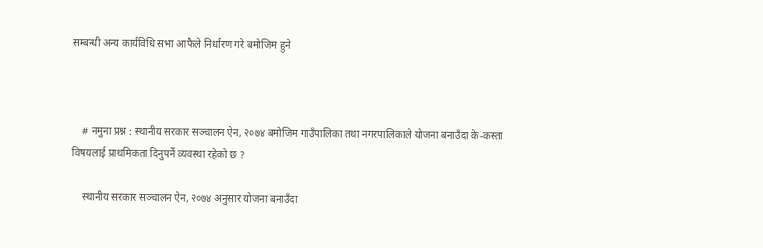सम्बन्धी अन्य कार्यविधि सभा आफैले निर्धारण गरे बमोजिम हुने



    # नमुना प्रश्न : स्थानीय सरकार सञ्चालन ऐन, २०७४ बमोजिम गाउँपालिका तथा नगरपालिकाले योजना बनाउँदा के-कस्ता विषयलाई प्राथमिकता दिनुपर्ने व्यवस्था रहेको छ ?

    स्थानीय सरकार सञ्चालन ऐन, २०७४ अनुसार योजना बनाउँदा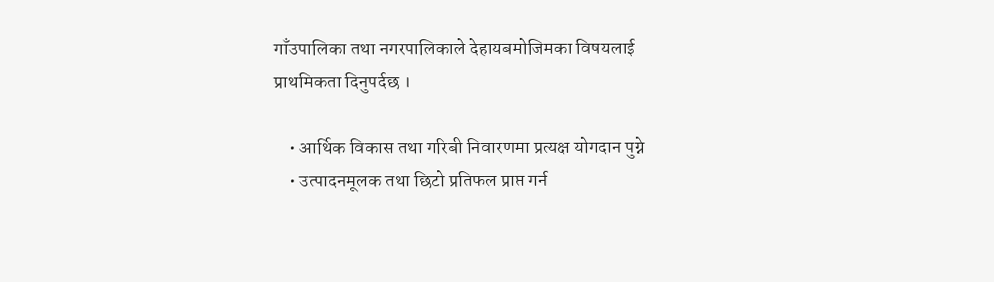गाँउपालिका तथा नगरपालिकाले देहायबमोजिमका विषयलाई प्राथमिकता दिनुपर्दछ ।

    • आर्थिक विकास तथा गरिबी निवारणमा प्रत्यक्ष योगदान पुग्ने
    • उत्पादनमूलक तथा छिटो प्रतिफल प्राप्त गर्न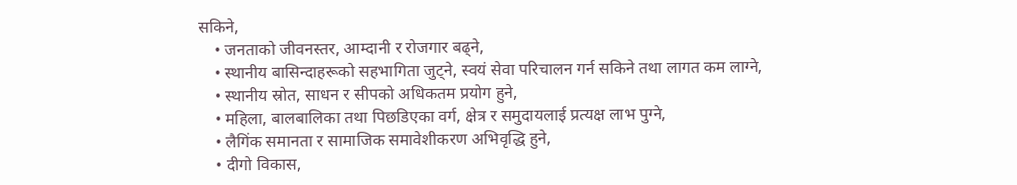सकिने,
    • जनताको जीवनस्तर, आम्दानी र रोजगार बढ्ने,
    • स्थानीय बासिन्दाहरूको सहभागिता जुट्ने, स्वयं सेवा परिचालन गर्न सकिने तथा लागत कम लाग्ने,
    • स्थानीय स्रोत, साधन र सीपको अधिकतम प्रयोग हुने,
    • महिला, बालबालिका तथा पिछडिएका वर्ग, क्षेत्र र समुदायलाई प्रत्यक्ष लाभ पुग्ने,
    • लैगिंक समानता र सामाजिक समावेशीकरण अभिवृद्धि हुने,
    • दीगो विकास,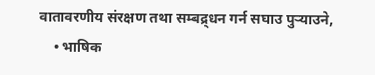वातावरणीय संरक्षण तथा सम्बद्र्धन गर्न सघाउ पुर्‍याउने,
    • भाषिक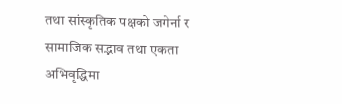तथा सांस्कृतिक पक्षको जगेर्ना र सामाजिक सद्भाव तथा एकता अभिवृद्धिमा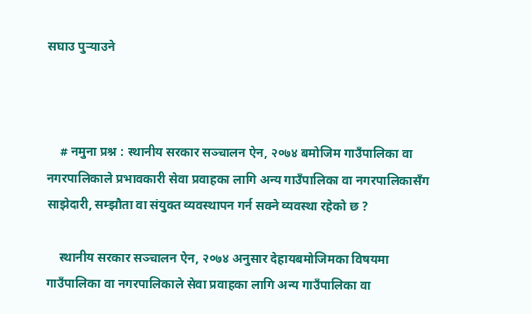सघाउ पुर्‍याउने



    # नमुना प्रश्न : स्थानीय सरकार सञ्चालन ऐन, २०७४ बमोजिम गाउँपालिका वा  नगरपालिकाले प्रभावकारी सेवा प्रवाहका लागि अन्य गाउँपालिका वा नगरपालिकासँग साझेदारी, सम्झौता वा संयुक्त व्यवस्थापन गर्न सक्ने व्यवस्था रहेको छ ?

    स्थानीय सरकार सञ्चालन ऐन, २०७४ अनुसार देहायबमोजिमका विषयमा गाउँपालिका वा नगरपालिकाले सेवा प्रवाहका लागि अन्य गाउँपालिका वा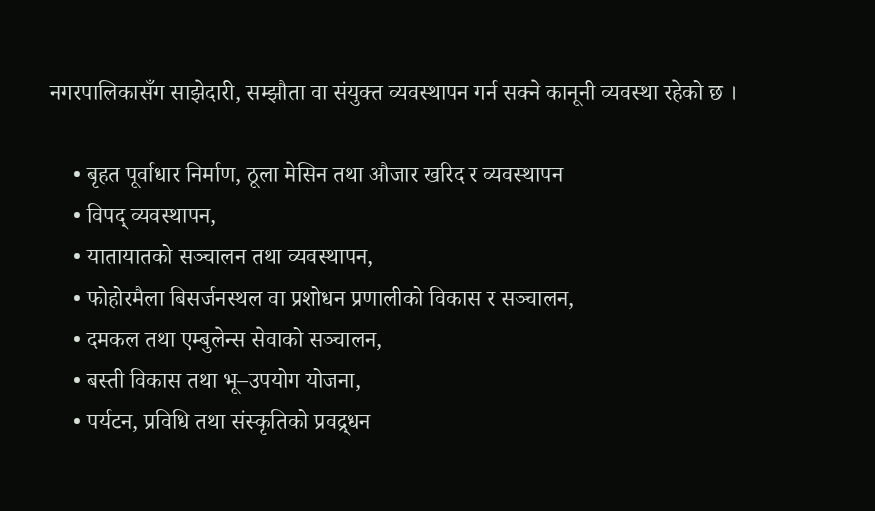नगरपालिकासँग साझेदारी, सम्झौता वा संयुक्त व्यवस्थापन गर्न सक्ने कानूनी व्यवस्था रहेको छ ।

    • बृहत पूर्वाधार निर्माण, ठूला मेसिन तथा औजार खरिद र व्यवस्थापन
    • विपद् व्यवस्थापन,
    • यातायातको सञ्चालन तथा व्यवस्थापन,
    • फोहोरमैला बिसर्जनस्थल वा प्रशोधन प्रणालीको विकास र सञ्चालन,
    • दमकल तथा एम्बुलेन्स सेवाको सञ्चालन,
    • बस्ती विकास तथा भू–उपयोग योजना,
    • पर्यटन, प्रविधि तथा संस्कृतिको प्रवद्र्धन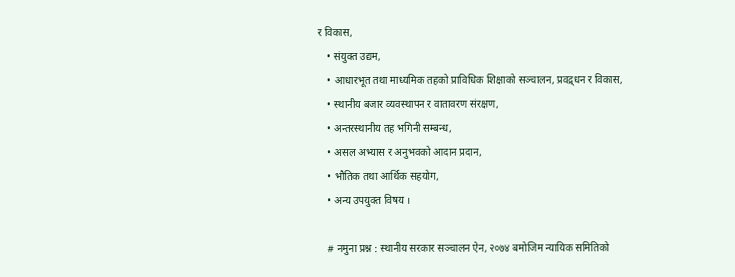र विकास,
    • संयुक्त उद्यम,
    • आधारभूत तथा माध्यमिक तहको प्राविधिक शिक्षाको सञ्चालन, प्रवद्र्धन र विकास,
    • स्थानीय बजार व्यवस्थापन र वातावरण संरक्षण,
    • अन्तरस्थानीय तह भगिनी सम्बन्ध,
    • असल अभ्यास र अनुभवको आदान प्रदान,
    • भौतिक तथा आर्थिक सहयोग,
    • अन्य उपयुक्त विषय ।

    # नमुना प्रश्न : स्थानीय सरकार सञ्चालन ऐन, २०७४ बमोजिम न्यायिक समितिको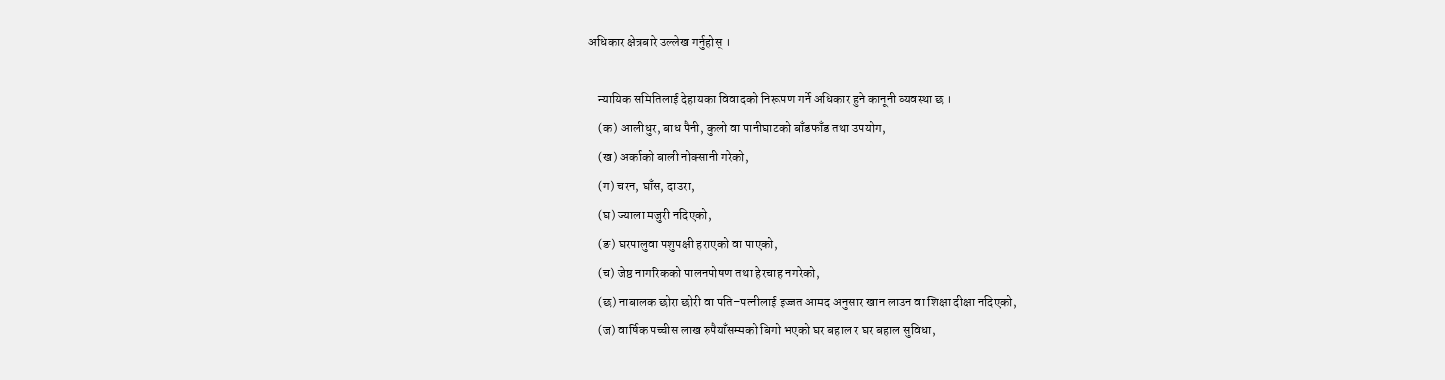अधिकार क्षेत्रबारे उल्लेख गर्नुहोस् ।

    न्यायिक समितिलाई देहायका विवादको निरूपण गर्ने अधिकार हुने कानूनी व्यवस्था छ ।
    (क) आलीधुर, बाध पैनी, कुलो वा पानीघाटको बाँडफाँड तथा उपयोग,
    (ख) अर्काको बाली नोक्सानी गरेको,
    (ग) चरन, घाँस, दाउरा,
    (घ) ज्याला मजुरी नदिएको,
    (ङ) घरपालुवा पशुपक्षी हराएको वा पाएको,
    (च) जेष्ठ नागरिकको पालनपोषण तथा हेरचाह नगरेको,
    (छ) नाबालक छोरा छोरी वा पति–पत्नीलाई इज्जत आमद अनुसार खान लाउन वा शिक्षा दीक्षा नदिएको,
    (ज) वार्षिक पच्चीस लाख रुपैयाँसम्मको बिगो भएको घर बहाल र घर बहाल सुविधा,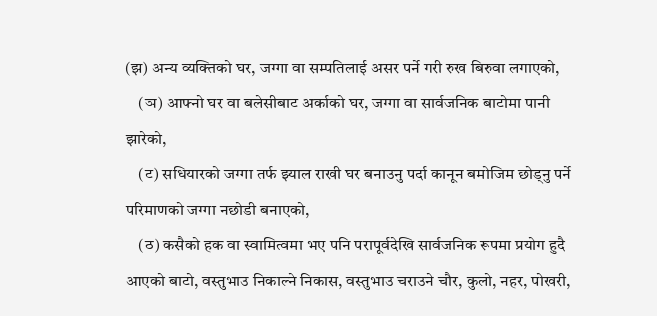(झ) अन्य व्यक्तिको घर, जग्गा वा सम्पतिलाई असर पर्ने गरी रुख बिरुवा लगाएको,
    (ञ) आफ्नो घर वा बलेसीबाट अर्काको घर, जग्गा वा सार्वजनिक बाटोमा पानी झारेको,
    (ट) सधियारको जग्गा तर्फ झ्याल राखी घर बनाउनु पर्दा कानून बमोजिम छोड्नु पर्ने परिमाणको जग्गा नछोडी बनाएको,
    (ठ) कसैको हक वा स्वामित्वमा भए पनि परापूर्वदेखि सार्वजनिक रूपमा प्रयोग हुदै आएको बाटो, वस्तुभाउ निकाल्ने निकास, वस्तुभाउ चराउने चौर, कुलो, नहर, पोखरी,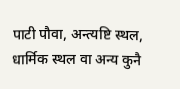पाटी पौवा, अन्त्यष्टि स्थल, धार्मिक स्थल वा अन्य कुनै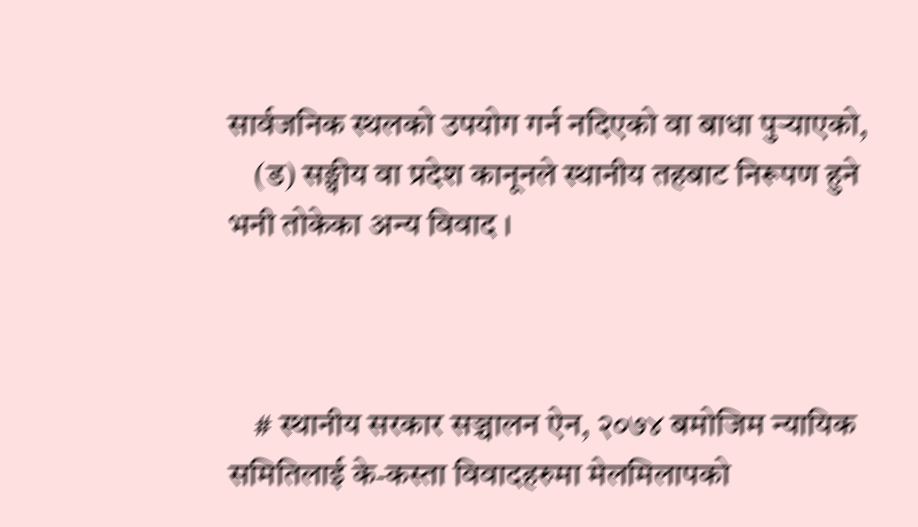सार्वजनिक स्थलको उपयोग गर्न नदिएको वा बाधा पुर्‍याएको,
    (ड) सङ्घीय वा प्रदेश कानूनले स्थानीय तहबाट निरूपण हुने भनी तोकेका अन्य विवाद ।



    # स्थानीय सरकार सञ्चालन ऐन, २०७४ बमोजिम न्यायिक समितिलाई के-कस्ता विवादहरुमा मेलमिलापको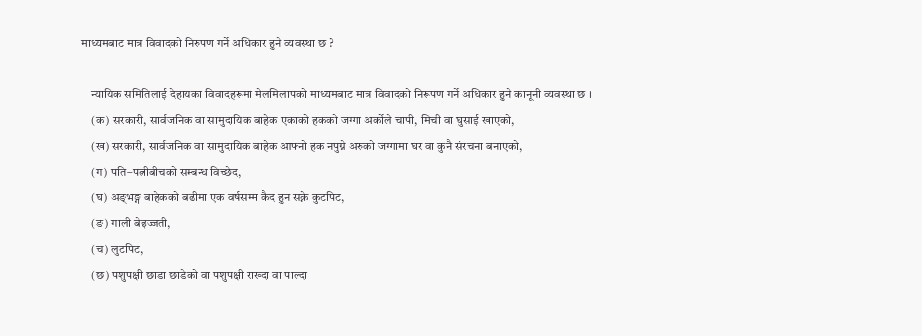माध्यमबाट मात्र विवादको निरुपण गर्ने अधिकार हुने व्यवस्था छ ?

    न्यायिक समितिलाई देहायका विवादहरूमा मेलमिलापको माध्यमबाट मात्र विवादको निरूपण गर्ने अधिकार हुने कानूनी व्यवस्था छ ।
    (क) सरकारी, सार्वजनिक वा सामुदायिक बाहेक एकाको हकको जग्गा अर्कोले चापी, मिची वा घुसाई खाएको,
    (ख) सरकारी, सार्वजनिक वा सामुदायिक बाहेक आफ्नो हक नपुग्ने अरुको जग्गामा घर वा कुनै संरचना बनाएको,
    (ग) पति–पत्नीबीचको सम्बन्ध विच्छेद,
    (घ) अङ्भङ्ग बाहेकको बढीमा एक वर्षसम्म कैद हुन सक्ने कुटपिट,
    (ङ) गाली बेइज्जती,
    (च) लुटपिट,
    (छ) पशुपक्षी छाडा छाडेको वा पशुपक्षी राख्दा वा पाल्दा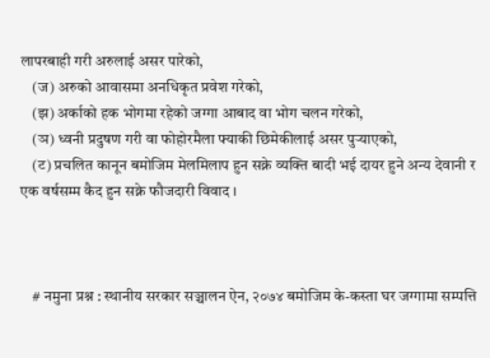लापरबाही गरी अरुलाई असर पारेको,
    (ज) अरुको आवासमा अनधिकृत प्रवेश गरेको,
    (झ) अर्काको हक भोगमा रहेको जग्गा आबाद वा भोग चलन गरेको,
    (ञ) ध्वनी प्रदुषण गरी वा फोहोरमैला फ्याकी छिमेकीलाई असर पुर्‍याएको,
    (ट) प्रचलित कानून बमोजिम मेलमिलाप हुन सक्ने व्यक्ति बादी भई दायर हुने अन्य देवानी र एक वर्षसम्म कैद हुन सक्ने फौजदारी विवाद ।



    # नमुना प्रश्न : स्थानीय सरकार सञ्चालन ऐन, २०७४ बमोजिम के-कस्ता घर जग्गामा सम्पत्ति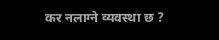कर नलाग्ने व्यवस्था छ ?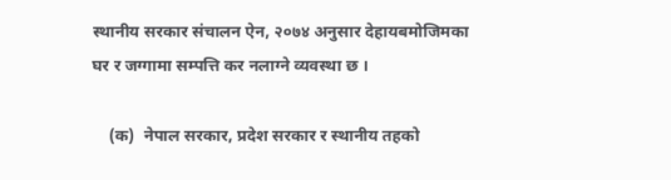स्थानीय सरकार संचालन ऐन, २०७४ अनुसार देहायबमोजिमका घर र जग्गामा सम्पत्ति कर नलाग्ने व्यवस्था छ ।

    (क)  नेपाल सरकार, प्रदेश सरकार र स्थानीय तहको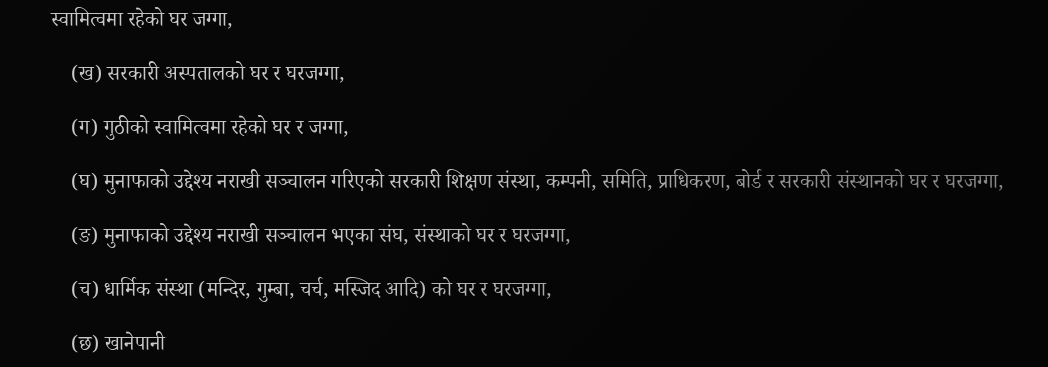स्वामित्वमा रहेको घर जग्गा,

    (ख) सरकारी अस्पतालको घर र घरजग्गा,

    (ग) गुठीको स्वामित्वमा रहेको घर र जग्गा,

    (घ) मुनाफाको उद्देश्य नराखी सञ्चालन गरिएको सरकारी शिक्षण संस्था, कम्पनी, समिति, प्राधिकरण, बोर्ड र सरकारी संस्थानको घर र घरजग्गा,

    (ङ) मुनाफाको उद्देश्य नराखी सञ्चालन भएका संघ, संस्थाको घर र घरजग्गा,

    (च) धार्मिक संस्था (मन्दिर, गुम्बा, चर्च, मस्जिद आदि) को घर र घरजग्गा,

    (छ) खानेपानी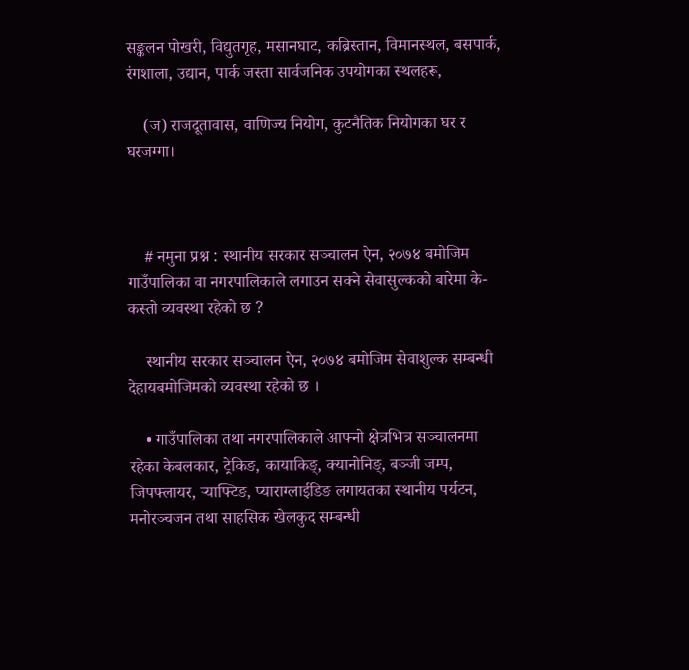सङ्कलन पोखरी, विद्युतगृह, मसानघाट, कब्रिस्तान, विमानस्थल, बसपार्क, रंगशाला, उद्यान, पार्क जस्ता सार्वजनिक उपयोगका स्थलहरू,

    (ज) राजदूतावास, वाणिज्य नियोग, कुटनैतिक नियोगका घर र घरजग्गा।



    # नमुना प्रश्न : स्थानीय सरकार सञ्चालन ऐन, २०७४ बमोजिम गाउँपालिका वा नगरपालिकाले लगाउन सक्ने सेवासुल्कको बारेमा के-कस्तो व्यवस्था रहेको छ ?

    स्थानीय सरकार सञ्चालन ऐन, २०७४ बमोजिम सेवाशुल्क सम्बन्धी देहायबमोजिमको व्यवस्था रहेको छ ।

    • गाउँपालिका तथा नगरपालिकाले आफ्नो क्षेत्रभित्र सञ्चालनमा रहेका केबलकार, ट्रेकिङ, कायाकिङ्‌, क्यानोनिङ्‌, बञ्जी जम्प, जिपफ्लायर, र्‍याफ्टिङ, प्याराग्लाईडिङ लगायतका स्थानीय पर्यटन, मनोरञ्चजन तथा साहसिक खेलकुद सम्बन्धी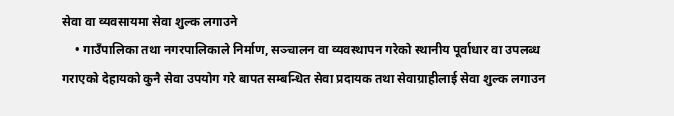सेवा वा व्यवसायमा सेवा शुल्क लगाउने
    • गाउँपालिका तथा नगरपालिकाले निर्माण, सञ्चालन वा व्यवस्थापन गरेको स्थानीय पूर्वाधार वा उपलब्ध गराएको देहायको कुनै सेवा उपयोग गरे बापत सम्बन्धित सेवा प्रदायक तथा सेवाग्राहीलाई सेवा शुल्क लगाउन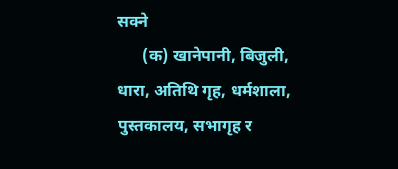सक्ने
      (क) खानेपानी, बिजुली, धारा, अतिथि गृह, धर्मशाला, पुस्तकालय, सभागृह र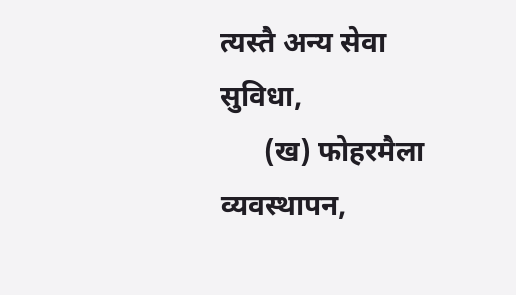त्यस्तै अन्य सेवा सुविधा,
      (ख) फोहरमैला व्यवस्थापन,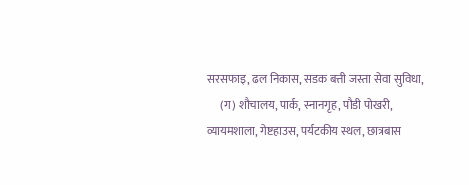सरसफाइ, ढल निकास, सडक बत्ती जस्ता सेवा सुविधा,
      (ग) शौचालय, पार्क, स्नानगृह, पौडी पोखरी, व्यायमशाला, गेष्टहाउस, पर्यटकीय स्थल, छात्रबास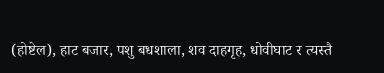(होष्टेल), हाट बजार, पशु बधशाला, शव दाहगृह, धोवीघाट र त्यस्तै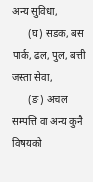अन्य सुविधा,
      (घ) सडक, बस पार्क, ढल, पुल, बत्ती जस्ता सेवा,
      (ङ) अचल सम्पत्ति वा अन्य कुनै विषयको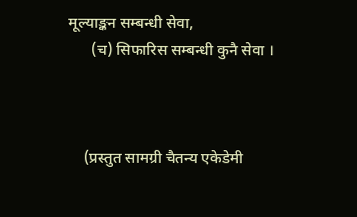मूल्याङ्कन सम्बन्धी सेवा,
      (च) सिफारिस सम्बन्धी कुनै सेवा ।



    (प्रस्तुत सामग्री चैतन्य एकेडेमी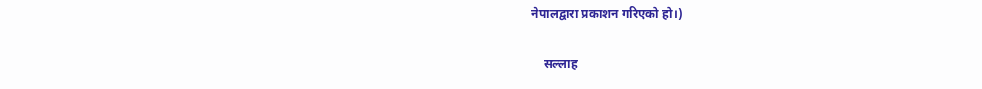नेपालद्वारा प्रकाशन गरिएको हो।)

    सल्लाह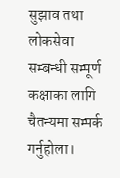सुझाव तथा लोकसेवा सम्बन्धी सम्पूर्ण कक्षाका लागि चैतन्यमा सम्पर्क गर्नुहोला।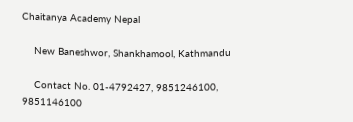Chaitanya Academy Nepal

    New Baneshwor, Shankhamool, Kathmandu

    Contact No. 01-4792427, 9851246100, 9851146100